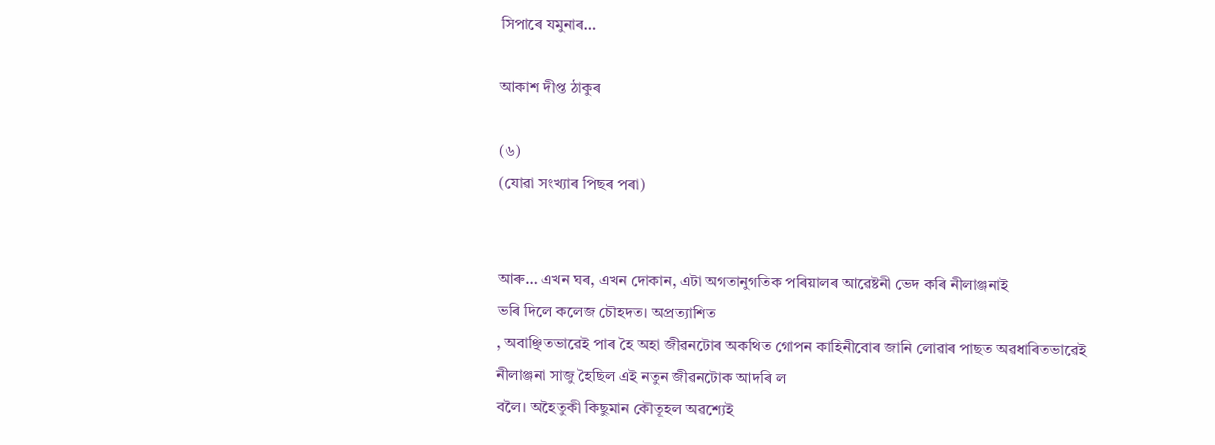সিপাৰে যমুনাৰ…

আকাশ দীপ্ত ঠাকুৰ

(৬)
(যোৱা সংখ্যাৰ পিছৰ পৰা)


আৰু… এখন ঘৰ, এখন দোকান, এটা অগতানুগতিক পৰিয়ালৰ আৱেষ্টনী ভেদ কৰি নীলাঞ্জনাই
ভৰি দিলে কলেজ চৌহদত। অপ্ৰত্যাশিত
, অবাঞ্ছিতভাৱেই পাৰ হৈ অহা জীৱনটোৰ অকথিত গোপন কাহিনীবোৰ জানি লোৱাৰ পাছত অৱধাৰিতভাৱেই
নীলাঞ্জনা সাজু হৈছিল এই নতুন জীৱনটোক আদৰি ল
বলৈ। অহৈতুকী কিছুমান কৌতূহল অৱশ্যেই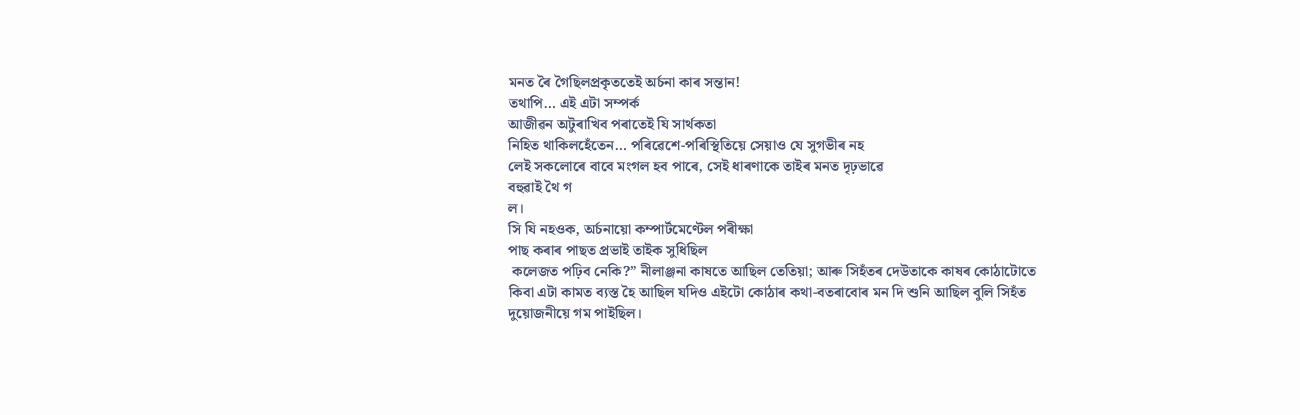মনত ৰৈ গৈছিলপ্ৰকৃততেই অৰ্চনা কাৰ সন্তান!
তথাপি… এই এটা সম্পৰ্ক
আজীৱন অটুৰাখিব পৰাতেই যি সাৰ্থকতা
নিহিত থাকিলহেঁতেন… পৰিৱেশে-পৰিস্থিতিয়ে সেয়াও যে সুগভীৰ নহ
লেই সকলোৰে বাবে মংগল হব পাৰে, সেই ধাৰণাকে তাইৰ মনত দৃঢ়ভাৱে
বহুৱাই থৈ গ
ল।
সি যি নহওক, অৰ্চনায়ো কম্পাৰ্টমেণ্টেল পৰীক্ষা
পাছ কৰাৰ পাছত প্ৰভাই তাইক সুধিছিল
 কলেজত পঢ়িব নেকি?” নীলাঞ্জনা কাষতে আছিল তেতিয়া; আৰু সিহঁতৰ দেউতাকে কাষৰ কোঠাটোতে
কিবা এটা কামত ব্যস্ত হৈ আছিল যদিও এইটো কোঠাৰ কথা-বতৰাবোৰ মন দি শুনি আছিল বুলি সিহঁত
দুয়োজনীয়ে গম পাইছিল।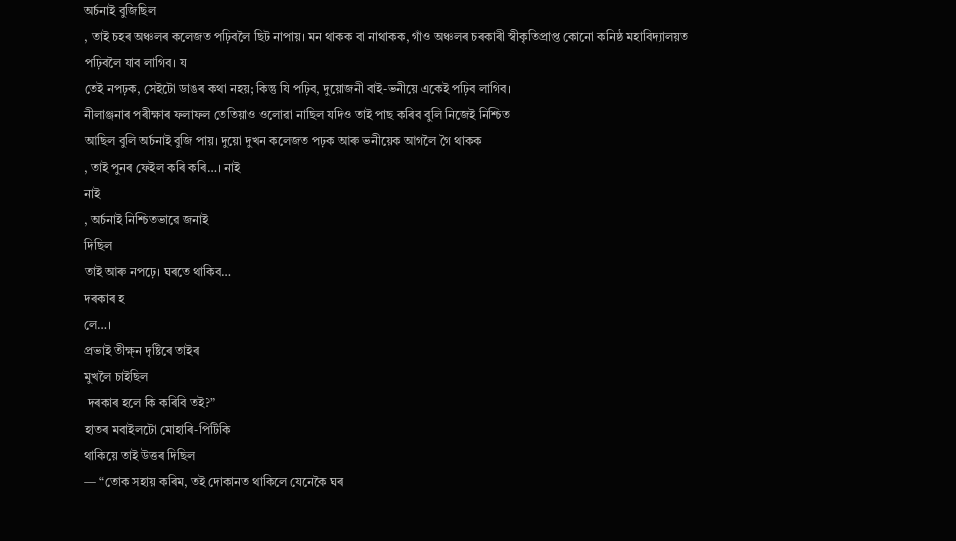অৰ্চনাই বুজিছিল
, তাই চহৰ অঞ্চলৰ কলেজত পঢ়িবলৈ ছিট নাপায়। মন থাকক বা নাথাকক, গাঁও অঞ্চলৰ চৰকাৰী স্বীকৃতিপ্ৰাপ্ত কোনো কনিষ্ঠ মহাবিদ্যালয়ত
পঢ়িবলৈ যাব লাগিব। য
তেই নপঢ়ক, সেইটো ডাঙৰ কথা নহয়; কিন্তু যি পঢ়িব, দুয়োজনী বাই-ভনীয়ে একেই পঢ়িব লাগিব।
নীলাঞ্জনাৰ পৰীক্ষাৰ ফলাফল তেতিয়াও ওলোৱা নাছিল যদিও তাই পাছ কৰিব বুলি নিজেই নিশ্চিত
আছিল বুলি অৰ্চনাই বুজি পায়। দুয়ো দুখন কলেজত পঢ়ক আৰু ভনীয়েক আগলৈ গৈ থাকক
, তাই পুনৰ ফেইল কৰি কৰি…। নাই
নাই
, অৰ্চনাই নিশ্চিতভাৱে জনাই
দিছিল
তাই আৰু নপঢ়ে। ঘৰতে থাকিব…
দৰকাৰ হ
লে…।
প্ৰভাই তীক্ষ্ন দৃষ্টিৰে তাইৰ
মুখলৈ চাইছিল
 দৰকাৰ হলে কি কৰিবি তই?”
হাতৰ মবাইলটো মোহাৰি-পিটিকি
থাকিয়ে তাই উত্তৰ দিছিল
— “তোক সহায় কৰিম, তই দোকানত থাকিলে যেনেকৈ ঘৰ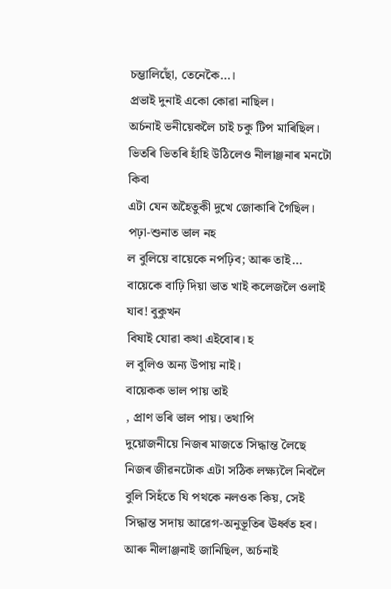চম্ভালিছোঁ, তেনেকৈ…।
প্ৰভাই দুনাই একো কোৱা নাছিল।
অৰ্চনাই ভনীয়েকলৈ চাই চকু টিপ মাৰিছিল। ভিতৰি ভিতৰি হাঁহি উঠিলেও নীলাঞ্জনাৰ মনটো কিবা
এটা যেন অহৈতুকী দুখে জোকাৰি গৈছিল। পঢ়া-শুনাত ভাল নহ
ল বুলিয়ে বায়েকে নপঢ়িব; আৰু তাই… বায়েকে বাঢ়ি দিয়া ভাত খাই কলেজলৈ ওলাই যাব! বুকুখন
বিষাই যোৱা কথা এইবোৰ। হ
ল বুলিও অন্য উপায় নাই।
বায়েকক ভাল পায় তাই
, প্ৰাণ ভৰি ভাল পায়। তথাপি
দুয়োজনীয়ে নিজৰ মাজতে সিদ্ধান্ত লৈছে
নিজৰ জীৱনটোক এটা সঠিক লক্ষ্যলৈ নিবলৈ বুলি সিহঁতে‍ যি পথকে নলওক কিয়, সেই সিদ্ধান্ত সদায় আৱেগ-অনুভূতিৰ ঊৰ্ধ্বত হব।
আৰু নীলাঞ্জনাই জানিছিল, অৰ্চনাই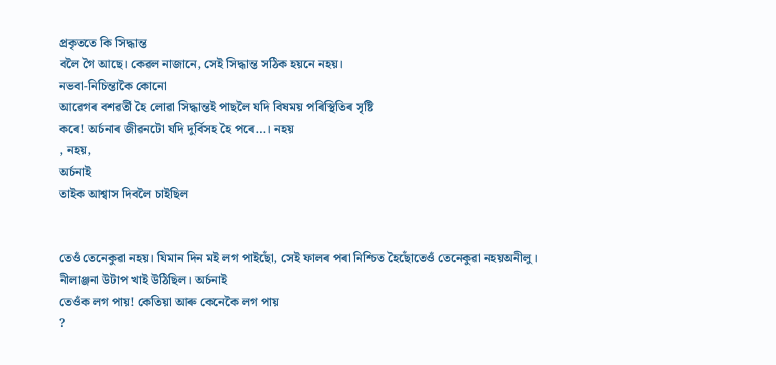প্ৰকৃততে কি সিদ্ধান্ত
বলৈ গৈ আছে। কেৱল নাজানে, সেই সিদ্ধান্ত সঠিক হয়নে নহয়।
নভবা-নিচিন্তাকৈ কোনো
আৱেগৰ বশৱৰ্তী হৈ লোৱা সিদ্ধান্তই পাছলৈ যদি বিষময় পৰিস্থিতিৰ সৃষ্টি
কৰে! অৰ্চনাৰ জীৱনটো যদি দুৰ্বিসহ হৈ পৰে…। নহয়
, নহয়,
অৰ্চনাই
তাইক আশ্বাস দিবলৈ চাইছিল


তেওঁ তেনেকুৱা নহয়। যিমান দিন মই লগ পাইছোঁ, সেই ফালৰ পৰা নিশ্চিত হৈছোঁতেওঁ তেনেকুৱা নহয়অনীলু।
নীলাঞ্জনা উটাপ খাই উঠিছিল। অৰ্চনাই
তেওঁক লগ পায়! কেতিয়া আৰু কেনেকৈ লগ পায়
?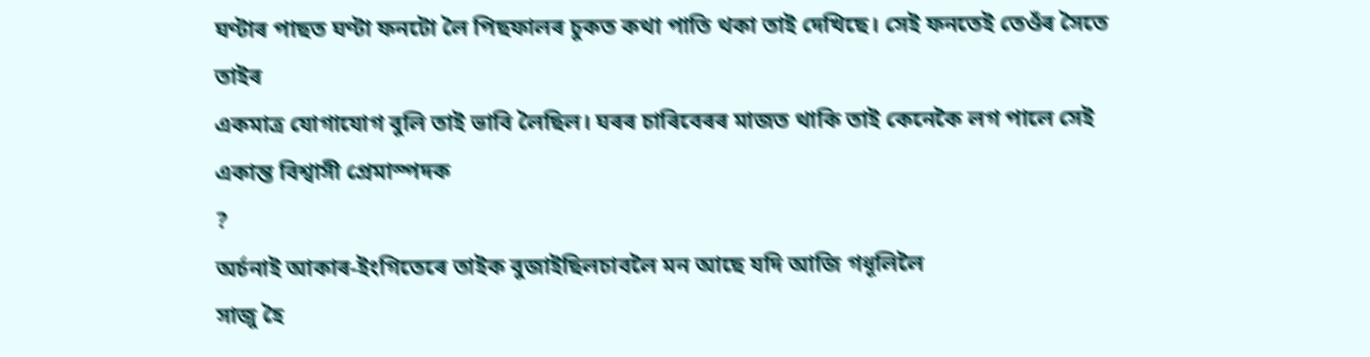ঘণ্টাৰ পাছত ঘণ্টা ফনটো লৈ পিছফালৰ চুকত কথা পাতি থকা তাই দেখিছে। সেই ফনতেই তেওঁৰ সৈতে তাইৰ
একমাত্ৰ যোগাযোগ বুলি তাই ভাবি লৈছিল। ঘৰৰ চাৰিবেৰৰ মাজত থাকি তাই কেনেকৈ লগ পালে সেই
একান্ত বিশ্বাসী প্ৰেমাস্পদক
?
অৰ্চনাই আকাৰ-ইংগিতেৰে তাইক বুজাইছিলচাবলৈ মন আছে যদি আজি গধূলিলৈ
সাজু হৈ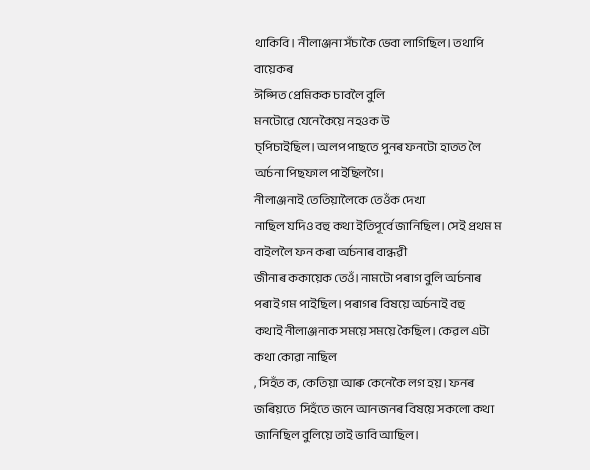থাকিবি। নীলাঞ্জনা সঁচাকৈ ভেবা লাগিছিল। তথাপি বায়েকৰ
ঈপ্সিত প্ৰেমিকক চাবলৈ বুলি
মনটোৱে যেনেকৈয়ে নহওক উ
চ্‌পিচাইছিল। অলপ পাছতে পুনৰ ফনটো হাতত লৈ অৰ্চনা পিছফাল পাইছিলগৈ।
নীলাঞ্জনাই তেতিয়ালৈকে তেওঁক দেখা
নাছিল যদিও বহু কথা ইতিপূৰ্বে জানিছিল। সেই প্ৰথম ম
বাইললৈ ফন কৰা অৰ্চনাৰ বান্ধৱী
জীনাৰ ককায়েক তেওঁ। নামটো পৰাগ বুলি অৰ্চনাৰ পৰাই গম পাইছিল। পৰাগৰ বিষয়ে অৰ্চনাই বহু
কথাই নীলাঞ্জনাক সময়ে সময়ে কৈছিল। কেৱল এটা কথা কোৱা নাছিল
, সিহঁত ক, কেতিয়া আৰু কেনেকৈ লগ হয়। ফনৰ জৰিয়তে  সিহঁতে‍ জনে আনজনৰ বিষয়ে সকলো কথা জানিছিল বুলিয়ে তাই ভাবি আছিল।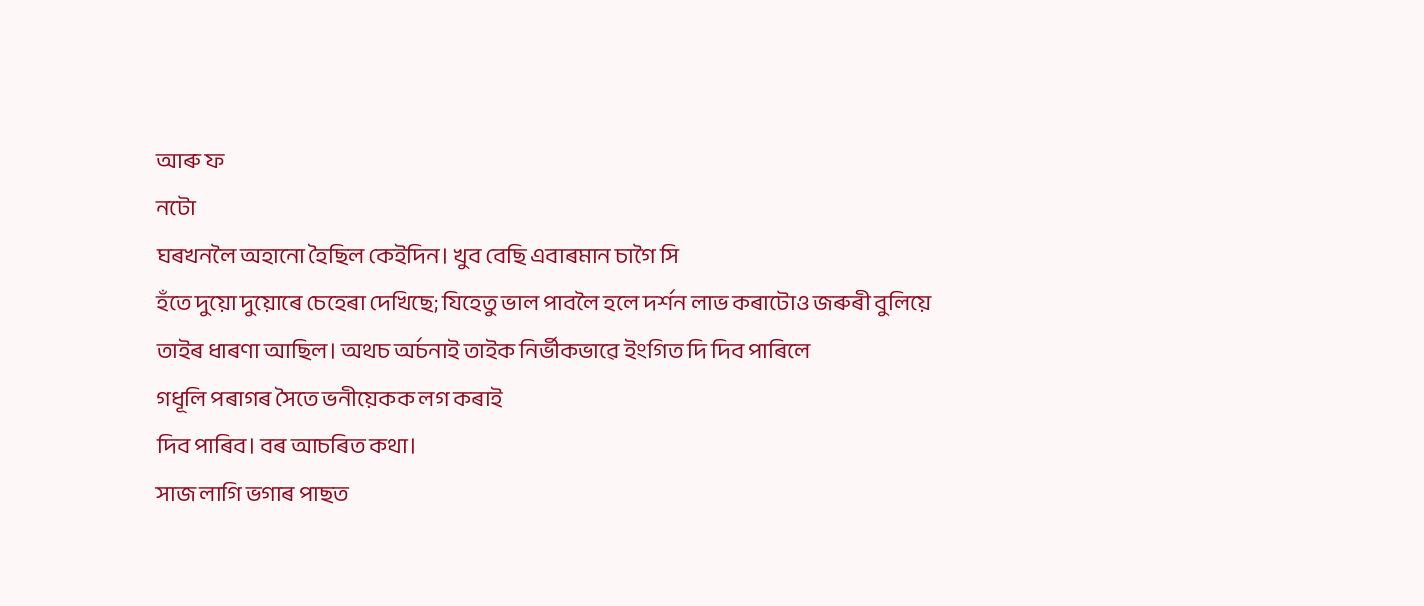আৰু ফ
নটো
ঘৰখনলৈ অহানো হৈছিল কেইদিন। খুব বেছি এবাৰমান চাগৈ সি
হঁতে‍ দুয়ো দুয়োৰে চেহেৰা দেখিছে; যিহেতু ভাল পাবলৈ হলে দৰ্শন লাভ কৰাটোও জৰুৰী বুলিয়ে
তাইৰ ধাৰণা আছিল। অথচ অৰ্চনাই তাইক নিৰ্ভীকভাৱে ইংগিত দি দিব পাৰিলে
গধূলি পৰাগৰ সৈতে ভনীয়েকক লগ কৰাই
দিব পাৰিব। বৰ আচৰিত কথা।
সাজ লাগি ভগাৰ পাছত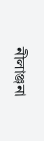নীলাঞ্জনা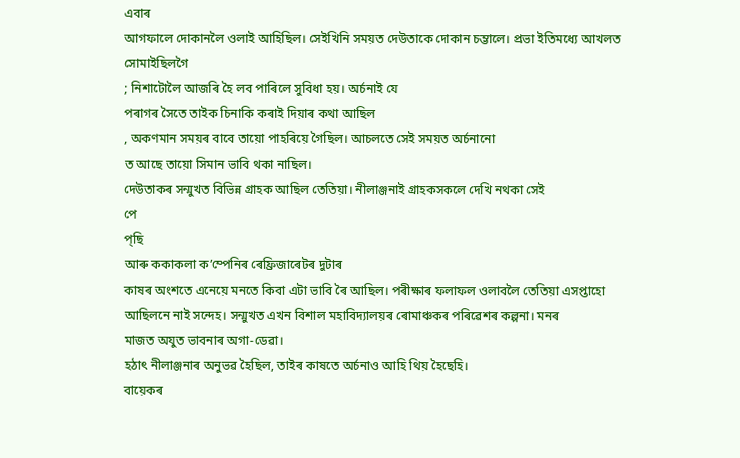এবাৰ
আগফালে দোকানলৈ ওলাই আহিছিল। সেইখিনি সময়ত দেউতাকে দোকান চম্ভালে। প্ৰভা ইতিমধ্যে আখলত
সোমাইছিলগৈ
; নিশাটোলৈ আজৰি হৈ লব পাৰিলে সুবিধা হয়। অৰ্চনাই যে
পৰাগৰ সৈতে তাইক চিনাকি কৰাই দিয়াৰ কথা আছিল
, অকণমান সময়ৰ বাবে তায়ো পাহৰিয়ে গৈছিল। আচলতে সেই সময়ত অৰ্চনানো
ত আছে তায়ো সিমান ভাবি থকা নাছিল।
দেউতাকৰ সন্মুখত বিভিন্ন গ্ৰাহক আছিল তেতিয়া। নীলাঞ্জনাই গ্ৰাহকসকলে দেখি নথকা সেই
পে
প্‌ছি
আৰু ককাকলা ক’ম্পেনিৰ ৰেফ্ৰিজাৰেটৰ দুটাৰ
কাষৰ অংশতে এনেয়ে মনতে কিবা এটা ভাবি ৰৈ আছিল। পৰীক্ষাৰ ফলাফল ওলাবলৈ তেতিয়া এসপ্তাহো
আছিলনে নাই সন্দেহ। সন্মুখত এখন বিশাল মহাবিদ্যালয়ৰ ৰোমাঞ্চকৰ পৰিৱেশৰ কল্পনা। মনৰ
মাজত অযুত ভাবনাৰ অগা-ডেৱা।
হঠাৎ নীলাঞ্জনাৰ অনুভৱ হৈছিল, তাইৰ কাষতে অৰ্চনাও আহি থিয় হৈছেহি।
বায়েকৰ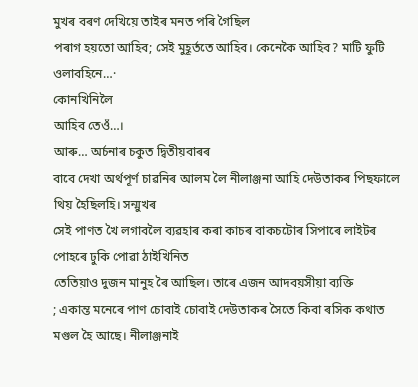মুখৰ বৰণ দেখিয়ে তাইৰ মনত পৰি গৈছিল
পৰাগ হয়তো আহিব; সেই মুহূৰ্ততে আহিব। কেনেকৈ আহিব? মাটি ফুটি ওলাবহিনে…·
কোনখিনিলৈ
আহিব তেওঁ…।
আৰু… অৰ্চনাৰ চকুত দ্বিতীয়বাৰৰ
বাবে দেখা অৰ্থপূৰ্ণ চাৱনিৰ আলম লৈ নীলাঞ্জনা আহি দেউতাকৰ পিছফালে থিয় হৈছিলহি। সন্মুখৰ
সেই পাণত খৈ লগাবলৈ ব্যৱহাৰ কৰা কাচৰ বাকচটোৰ সিপাৰে লাইটৰ পোহৰে ঢুকি পোৱা ঠাইখিনিত
তেতিয়াও দুজন মানুহ ৰৈ আছিল। তাৰে এজন আদবয়সীয়া ব্যক্তি
; একান্ত মনেৰে পাণ চোবাই চোবাই দেউতাকৰ সৈতে কিবা ৰসিক কথাত মগুল হৈ আছে। নীলাঞ্জনাই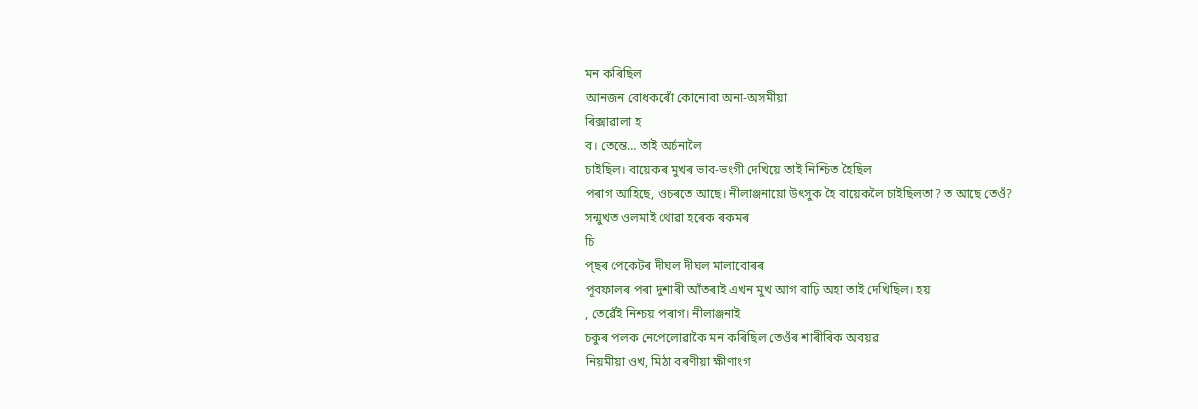মন কৰিছিল
আনজন বোধকৰোঁ কোনোবা অনা-অসমীয়া
ৰিক্সাৱালা হ
ব। তেন্তে… তাই অৰ্চনালৈ
চাইছিল। বায়েকৰ মুখৰ ভাব-ভংগী দেখিয়ে তাই নিশ্চিত হৈছিল
পৰাগ আহিছে, ওচৰতে আছে। নীলাঞ্জনায়ো উৎসুক হৈ বায়েকলৈ চাইছিলতা? ত আছে তেওঁ?
সন্মুখত ওলমাই থোৱা হৰেক ৰকমৰ
চি
প্‌ছৰ পেকেটৰ দীঘল দীঘল মালাবোৰৰ
পূবফালৰ পৰা দুশাৰী আঁতৰাই এখন মুখ আগ বাঢ়ি অহা তাই দেখিছিল। হয়
, তেৱেঁই নিশ্চয় পৰাগ। নীলাঞ্জনাই
চকুৰ পলক নেপেলোৱাকৈ মন কৰিছিল তেওঁৰ শাৰীৰিক অবয়ৱ
নিয়মীয়া ওখ, মিঠা বৰণীয়া ক্ষীণাংগ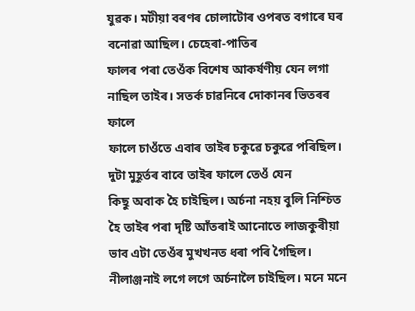যুৱক। মটীয়া বৰণৰ চোলাটোৰ ওপৰত বগাৰে ঘৰ বনোৱা আছিল। চেহেৰা-পাতিৰ
ফালৰ পৰা তেওঁক বিশেষ আকৰ্ষণীয় যেন লগা নাছিল তাইৰ। সতৰ্ক চাৱনিৰে দোকানৰ ভিতৰৰ ফালে
ফালে চাওঁতে এবাৰ তাইৰ চকুৱে চকুৱে পৰিছিল। দুটা মুহূৰ্তৰ বাবে তাইৰ ফালে তেওঁ যেন
কিছু অবাক হৈ চাইছিল। অৰ্চনা নহয় বুলি নিশ্চিত হৈ তাইৰ পৰা দৃষ্টি আঁতৰাই আনোতে লাজকুৰীয়া
ভাব এটা তেওঁৰ মুখখনত ধৰা পৰি গৈছিল। নীলাঞ্জনাই লগে লগে অৰ্চনালৈ চাইছিল। মনে মনে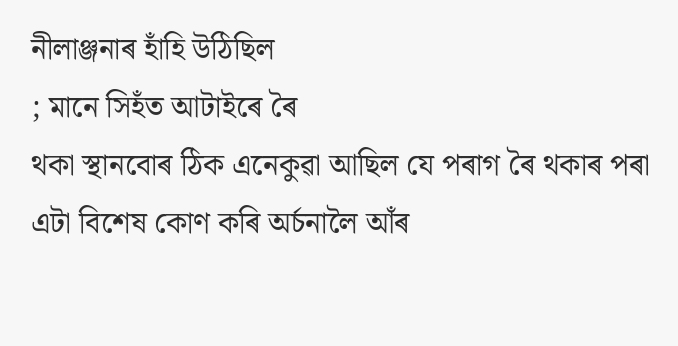নীলাঞ্জনাৰ হাঁহি উঠিছিল
; মানে সিহঁত আটাইৰে ৰৈ
থকা স্থানবোৰ ঠিক এনেকুৱা আছিল যে পৰাগ ৰৈ থকাৰ পৰা এটা বিশেষ কোণ কৰি অৰ্চনালৈ আঁৰ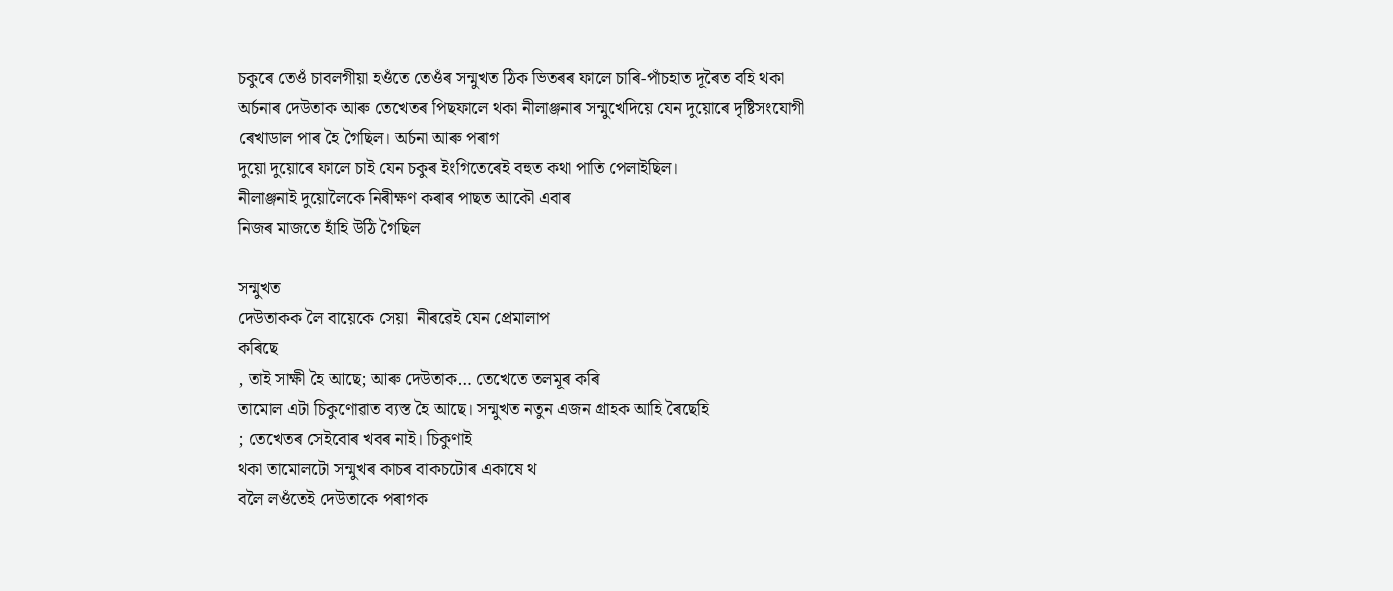চকুৰে তেওঁ চাবলগীয়া হওঁতে তেওঁৰ সন্মুখত ঠিক ভিতৰৰ ফালে চাৰি-পাঁচহাত দূৰৈত বহি থকা
অৰ্চনাৰ দেউতাক আৰু তেখেতৰ পিছফালে থকা নীলাঞ্জনাৰ সন্মুখেদিয়ে যেন দুয়োৰে দৃষ্টিসংযোগী
ৰেখাডাল পাৰ হৈ গৈছিল। অৰ্চনা আৰু পৰাগ
দুয়ো দুয়োৰে ফালে চাই যেন চকুৰ ইংগিতেৰেই বহুত কথা পাতি পেলাইছিল।
নীলাঞ্জনাই দুয়োলৈকে নিৰীক্ষণ কৰাৰ পাছত আকৌ এবাৰ
নিজৰ মাজতে হাঁহি উঠি গৈছিল

সন্মুখত
দেউতাকক লৈ বায়েকে সেয়া  নীৰৱেই যেন প্ৰেমালাপ
কৰিছে
, তাই সাক্ষী হৈ আছে; আৰু দেউতাক… তেখেতে তলমূৰ কৰি
তামোল এটা চিকুণোৱাত ব্যস্ত হৈ আছে। সন্মুখত নতুন এজন গ্ৰাহক আহি ৰৈছেহি
; তেখেতৰ সেইবোৰ খবৰ নাই। চিকুণাই
থকা তামোলটো সন্মুখৰ কাচৰ বাকচটোৰ একাষে থ
বলৈ লওঁতেই দেউতাকে পৰাগক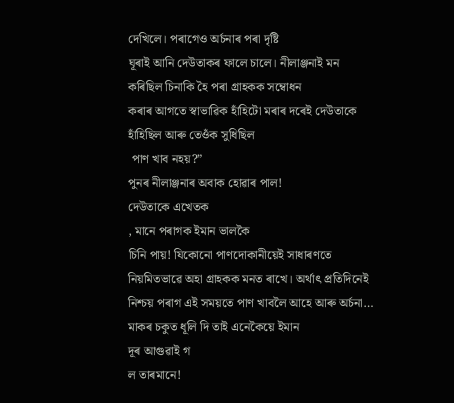দেখিলে। পৰাগেও অৰ্চনাৰ পৰা দৃষ্টি
ঘূৰাই আনি দেউতাকৰ ফালে চালে। নীলাঞ্জনাই মন কৰিছিল চিনাকি হৈ পৰা গ্ৰাহকক সম্বোধন
কৰাৰ আগতে স্বাভাৱিক হাঁহিটো মৰাৰ দৰেই দেউতাকে হাঁহিছিল আৰু তেওঁক সুধিছিল
 পাণ খাব নহয়?”
পুনৰ নীলাঞ্জনাৰ অবাক হোৱাৰ পাল!
দেউতাকে এখেতক
, মানে পৰাগক ইমান ভালকৈ
চিনি পায়! যিকোনো পাণদোকানীয়েই সাধাৰণতে নিয়মিতভাৱে অহা গ্ৰাহকক মনত ৰাখে। অৰ্থাৎ প্ৰতিদিনেই
নিশ্চয় পৰাগ এই সময়তে পাণ খাবলৈ আহে আৰু অৰ্চনা… মাকৰ চকুত ধূলি দি তাই এনেকৈয়ে ইমান
দূৰ আগুৱাই গ
ল তাৰমানে!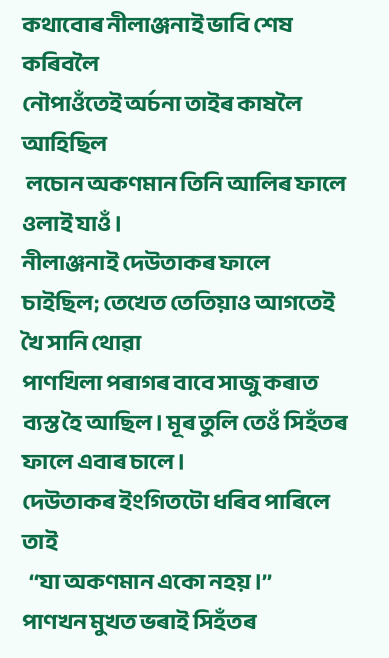কথাবোৰ নীলাঞ্জনাই ভাবি শেষ কৰিবলৈ
নৌপাওঁতেই অৰ্চনা তাইৰ কাষলৈ আহিছিল
 লচোন অকণমান তিনি আলিৰ ফালে ওলাই যাওঁ।
নীলাঞ্জনাই দেউতাকৰ ফালে চাইছিল; তেখেত তেতিয়াও আগতেই খৈ সানি থোৱা
পাণখিলা পৰাগৰ বাবে সাজু কৰাত ব্যস্ত হৈ আছিল। মূৰ তুলি তেওঁ সিহঁতৰ ফালে এবাৰ চালে।
দেউতাকৰ ইংগিতটো ধৰিব পাৰিলে তাই
  ‘‘যা অকণমান একো নহয়।’’
পাণখন মুখত ভৰাই সিহঁতৰ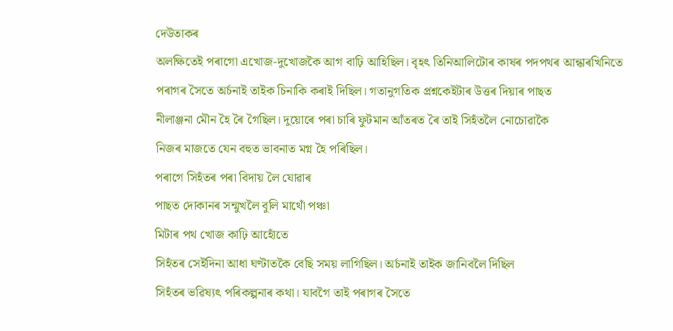দেউতাকৰ
অলক্ষিতেই পৰাগো এখোজ-দুখোজকৈ আগ বাঢ়ি আহিছিল। বৃহৎ তিনিআলিটোৰ কাষৰ পদপথৰ আন্ধাৰখিনিতে
পৰাগৰ সৈতে অৰ্চনাই তাইক চিনাকি কৰাই দিছিল। গতানুগতিক প্ৰশ্নকেইটাৰ উত্তৰ দিয়াৰ পাছত
নীলাঞ্জনা মৌন হৈ ৰৈ গৈছিল। দুয়োৰে পৰা চাৰি ফুটমান আঁতৰত ৰৈ তাই সিহঁতলৈ নোচোৱাকৈ
নিজৰ মাজতে যেন বহুত ভাবনাত মগ্ন হৈ পৰিছিল।
পৰাগে সিহঁতৰ পৰা বিদায় লৈ যোৱাৰ
পাছত দোকানৰ সন্মুখলৈ বুলি মাথোঁ পঞ্চা
মিটাৰ পথ খোজ কাঢ়ি আহোঁতে
সিহঁতৰ সেইদিনা আধা ঘণ্টাতকৈ বেছি সময় লাগিছিল। অৰ্চনাই তাইক জানিবলৈ দিছিল
সিহঁতৰ ভৱিষ্যৎ পৰিকল্পনাৰ কথা। যাবগৈ তাই পৰাগৰ সৈতে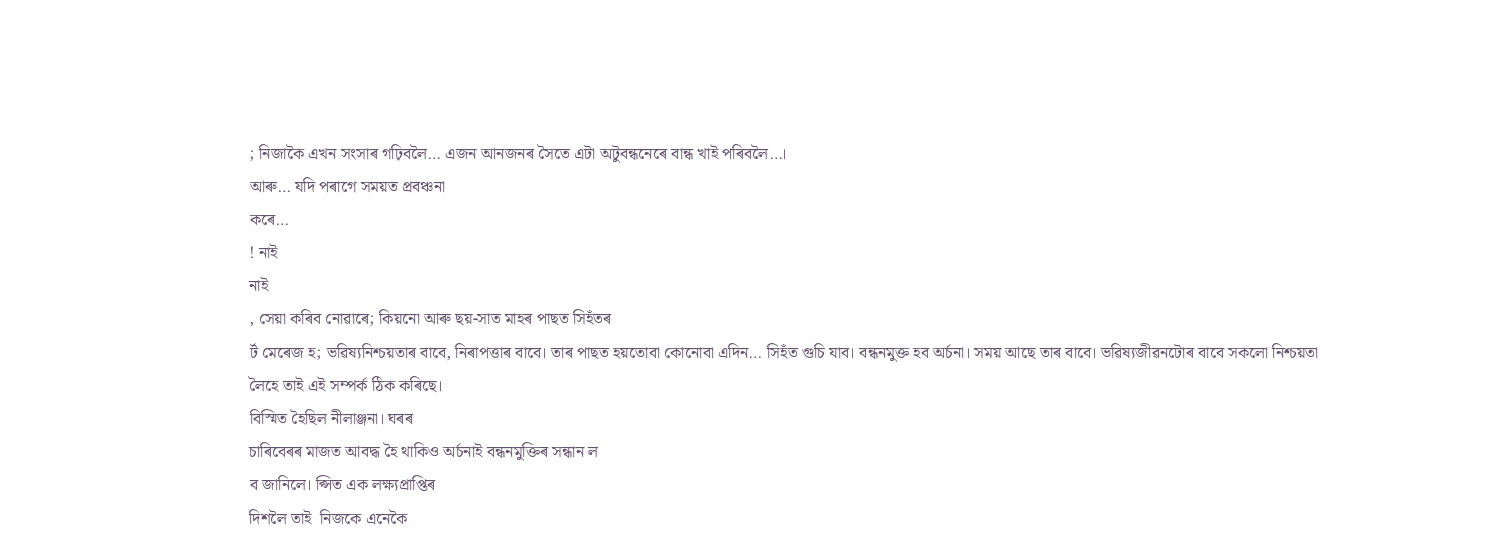; নিজাকৈ এখন সংসাৰ গঢ়িবলৈ… এজন আনজনৰ সৈতে এটা অটুবন্ধনেৰে বান্ধ খাই পৰিবলৈ…।
আৰু… যদি পৰাগে সময়ত প্ৰবঞ্চনা
কৰে…
! নাই
নাই
, সেয়া কৰিব নোৱাৰে; কিয়নো আৰু ছয়-সাত মাহৰ পাছত সিহঁতৰ
ৰ্ট মেৰেজ হ; ভৱিষ্যনিশ্চয়তাৰ বাবে, নিৰাপত্তাৰ বাবে। তাৰ পাছত হয়তোবা কোনোবা এদিন… সিহঁত গুচি যাব। বন্ধনমুক্ত হব অৰ্চনা। সময় আছে তাৰ বাবে। ভৱিষ্যজীৱনটোৰ বাবে সকলো নিশ্চয়তা
লৈহে তাই এই সম্পৰ্ক ঠিক কৰিছে।
বিস্মিত হৈছিল নীলাঞ্জনা। ঘৰৰ
চাৰিবেৰৰ মাজত আবদ্ধ হৈ থাকিও অৰ্চনাই বন্ধনমুক্তিৰ সন্ধান ল
ব জানিলে। প্সিত এক লক্ষ্যপ্ৰাপ্তিৰ
দিশলৈ তাই  নিজকে এনেকৈ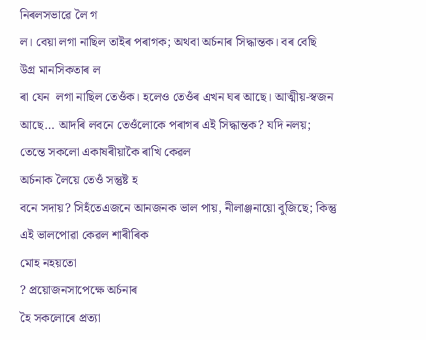নিৰলসভাৱে লৈ গ
ল। বেয়া লগা নাছিল তাইৰ পৰাগক; অথবা অৰ্চনাৰ সিদ্ধান্তক। বৰ বেছি
উগ্ৰ মানসিকতাৰ ল
ৰা যেন  লগা নাছিল তেওঁক। হলেও তেওঁৰ এখন ঘৰ আছে। আত্মীয়-স্বজন আছে… আদৰি লবনে তেওঁলোকে পৰাগৰ এই সিদ্ধান্তক? যদি নলয়; তেন্তে সকলো একাষৰীয়াকৈ ৰাখি কেৱল
অৰ্চনাক লৈয়ে তেওঁ সন্তুষ্ট হ
বনে সদায়? সিহঁতে‍এজনে আনজনক ভাল পায়, নীলাঞ্জনায়ো বুজিছে; কিন্তু এই ভালপোৱা কেৱল শাৰীৰিক
মোহ নহয়তো
? প্ৰয়োজনসাপেক্ষে অৰ্চনাৰ
হৈ সকলোৰে প্ৰত্যা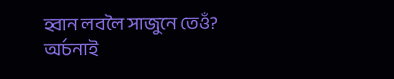হ্বান লবলৈ সাজুনে তেওঁ?
অৰ্চনাই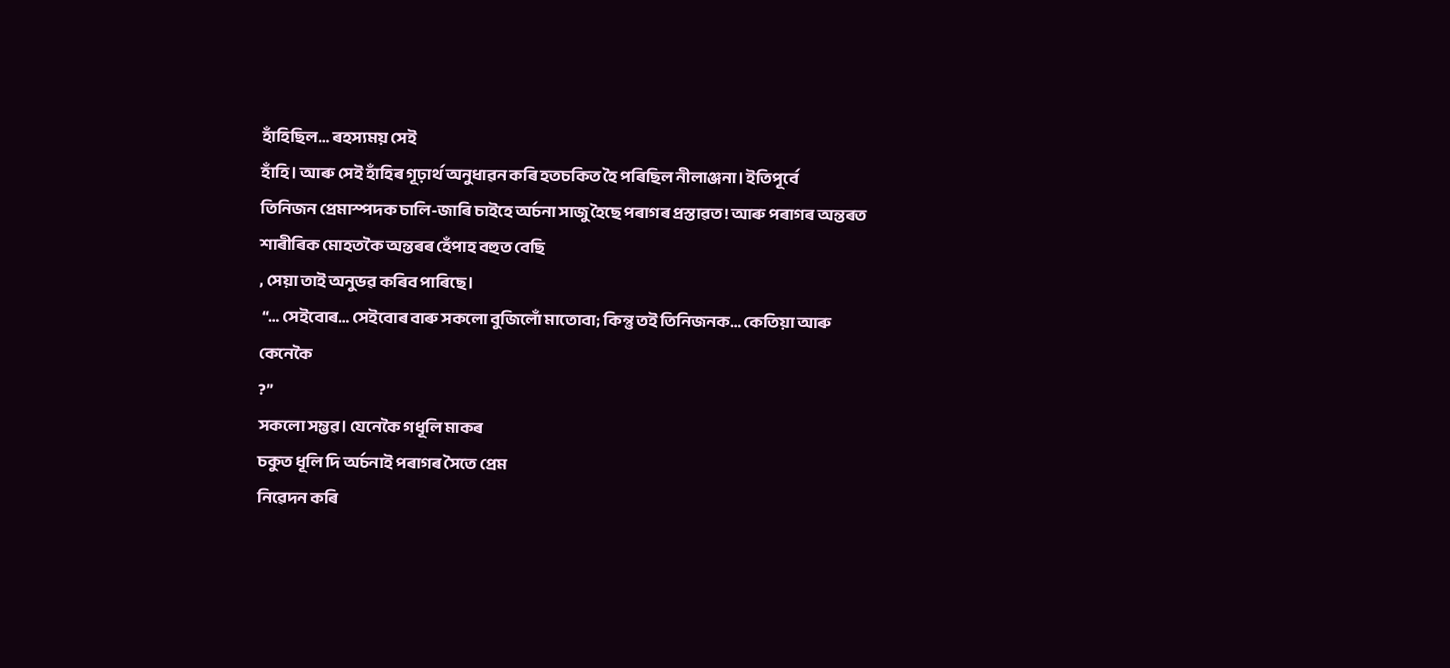হাঁহিছিল… ৰহস্যময় সেই
হাঁহি। আৰু সেই হাঁহিৰ গূঢ়াৰ্থ অনুধাৱন কৰি হতচকিত হৈ পৰিছিল নীলাঞ্জনা। ইতিপূৰ্বে
তিনিজন প্ৰেমাস্পদক চালি-জাৰি চাইহে অৰ্চনা সাজু হৈছে পৰাগৰ প্ৰস্তাৱত! আৰু পৰাগৰ অন্তৰত
শাৰীৰিক মোহতকৈ অন্তৰৰ হেঁপাহ বহুত বেছি
, সেয়া তাই অনুভৱ কৰিব পাৰিছে।
 “… সেইবোৰ… সেইবোৰ বাৰু সকলো বুজিলোঁ মাতোবা; কিন্তু তই তিনিজনক… কেতিয়া আৰু
কেনেকৈ
?”
সকলো সম্ভৱ। যেনেকৈ গধূলি মাকৰ
চকুত ধূলি দি অৰ্চনাই পৰাগৰ সৈতে প্ৰেম
নিৱেদন কৰি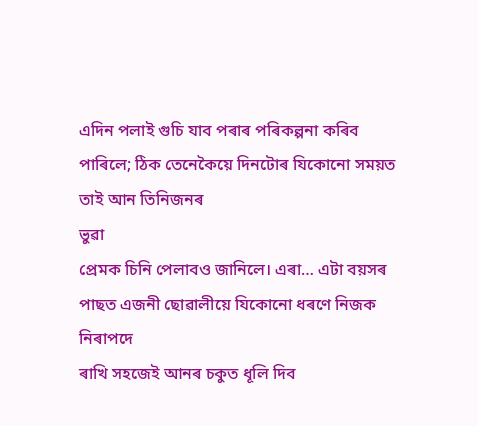এদিন পলাই গুচি যাব পৰাৰ পৰিকল্পনা কৰিব পাৰিলে; ঠিক তেনেকৈয়ে দিনটোৰ যিকোনো সময়ত
তাই আন তিনিজনৰ
ভুৱা
প্ৰেমক চিনি পেলাবও জানিলে। এৰা… এটা বয়সৰ পাছত এজনী ছোৱালীয়ে যিকোনো ধৰণে নিজক নিৰাপদে
ৰাখি সহজেই আনৰ চকুত ধূলি দিব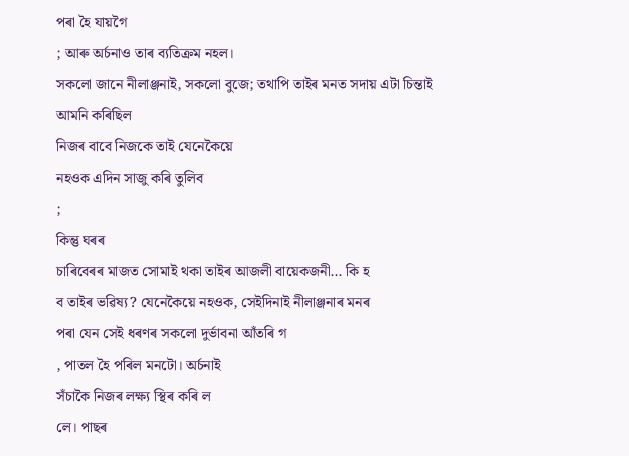পৰা হৈ যায়গৈ
; আৰু অৰ্চনাও তাৰ ব্যতিক্ৰম নহল।
সকলো জানে নীলাঞ্জনাই, সকলো বুজে; তথাপি তাইৰ মনত সদায় এটা চিন্তাই
আমনি কৰিছিল
নিজৰ বাবে নিজকে তাই যেনেকৈয়ে
নহওক এদিন সাজু কৰি তুলিব
;
কিন্তু ঘৰৰ
চাৰিবেৰৰ মাজত সোমাই থকা তাইৰ আজলী বায়েকজনী… কি হ
ব তাইৰ ভৱিষ্য? যেনেকৈয়ে নহওক, সেইদিনাই নীলাঞ্জনাৰ মনৰ
পৰা যেন সেই ধৰণৰ সকলো দুৰ্ভাবনা আঁতৰি গ
, পাতল হৈ পৰিল মনটো। অৰ্চনাই
সঁচাকৈ নিজৰ লক্ষ্য স্থিৰ কৰি ল
লে। পাছৰ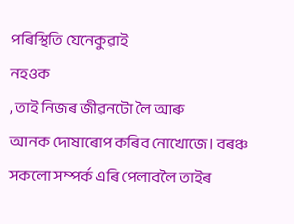পৰিস্থিতি যেনেকুৱাই
নহওক
, তাই নিজৰ জীৱনটো লৈ আৰু
আনক দোষাৰোপ কৰিব নোখোজে। বৰঞ্চ সকলো সম্পৰ্ক এৰি পেলাবলৈ তাইৰ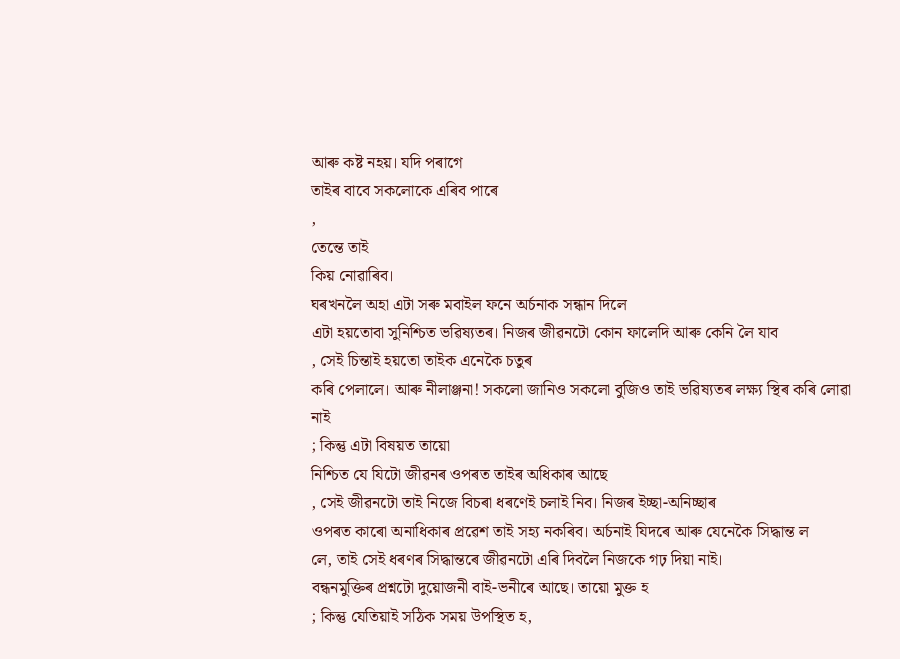আৰু কষ্ট নহয়। যদি পৰাগে
তাইৰ বাবে সকলোকে এৰিব পাৰে
,
তেন্তে তাই
কিয় নোৱাৰিব।
ঘৰখনলৈ অহা এটা সৰু মবাইল ফনে অৰ্চনাক সন্ধান দিলে
এটা হয়তোবা সুনিশ্চিত ভৱিষ্যতৰ। নিজৰ জীৱনটো কোন ফালেদি আৰু কেনি লৈ যাব
, সেই চিন্তাই হয়তো তাইক এনেকৈ চতুৰ
কৰি পেলালে। আৰু নীলাঞ্জনা! সকলো জানিও সকলো বুজিও তাই ভৱিষ্যতৰ লক্ষ্য স্থিৰ কৰি লোৱা
নাই
; কিন্তু এটা বিষয়ত তায়ো
নিশ্চিত যে যিটো জীৱনৰ ওপৰত তাইৰ অধিকাৰ আছে
, সেই জীৱনটো তাই নিজে বিচৰা ধৰণেই চলাই নিব। নিজৰ ইচ্ছা-অনিচ্ছাৰ
ওপৰত কাৰো অনাধিকাৰ প্ৰৱেশ তাই সহ্য নকৰিব। অৰ্চনাই যিদৰে আৰু যেনেকৈ সিদ্ধান্ত ল
লে, তাই সেই ধৰণৰ সিদ্ধান্তৰে জীৱনটো এৰি দিবলৈ নিজকে গঢ় দিয়া নাই।
বন্ধনমুক্তিৰ প্ৰশ্নটো দুয়োজনী বাই-ভনীৰে আছে। তায়ো মুক্ত হ
; কিন্তু যেতিয়াই সঠিক সময় উপস্থিত হ,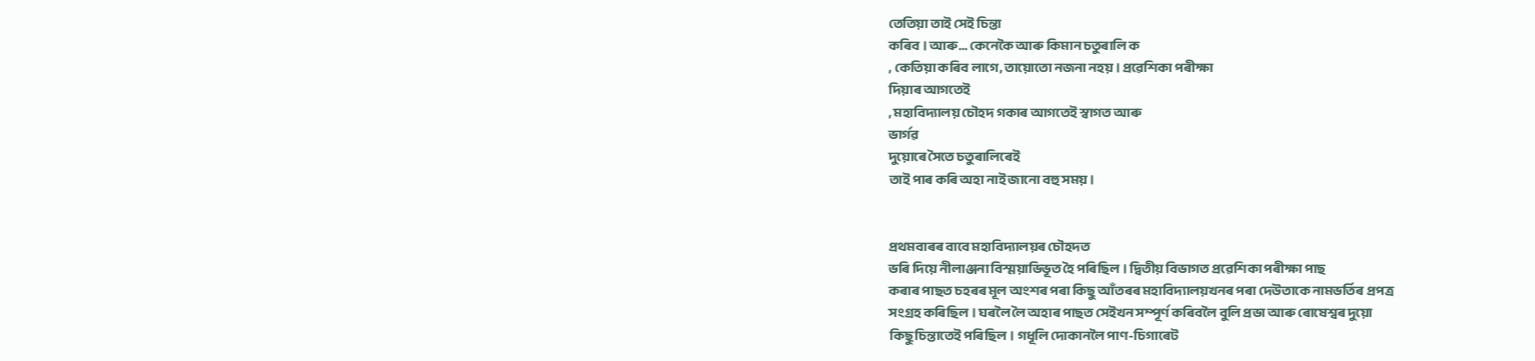তেতিয়া তাই সেই চিন্তা
কৰিব। আৰু… কেনেকৈ আৰু কিমান চতুৰালি ক
, কেতিয়া কৰিব লাগে, তায়োতো নজনা নহয়। প্ৰৱেশিকা পৰীক্ষা
দিয়াৰ আগতেই
, মহাবিদ্যালয় চৌহদ গকাৰ আগতেই স্বাগত আৰু
ভাৰ্গৱ
দুয়োৰে সৈতে চতুৰালিৰেই
তাই পাৰ কৰি অহা নাই জানো বহু সময়।


প্ৰথমবাৰৰ বাবে মহাবিদ্যালয়ৰ চৌহদত
ভৰি দিয়ে নীলাঞ্জনা বিস্ময়াভিভূত হৈ পৰিছিল। দ্বিতীয় বিভাগত প্ৰৱেশিকা পৰীক্ষা পাছ
কৰাৰ পাছত চহৰৰ মূল অংশৰ পৰা কিছু আঁতৰৰ মহাবিদ্যালয়খনৰ পৰা দেউতাকে নামভৰ্তিৰ প্ৰপত্ৰ
সংগ্ৰহ কৰিছিল। ঘৰলৈ লৈ অহাৰ পাছত সেইখন সম্পূৰ্ণ কৰিবলৈ বুলি প্ৰভা আৰু ৰোষেশ্বৰ দুয়ো
কিছু চিন্তাতেই পৰিছিল। গধূলি দোকানলৈ পাণ-চিগাৰেট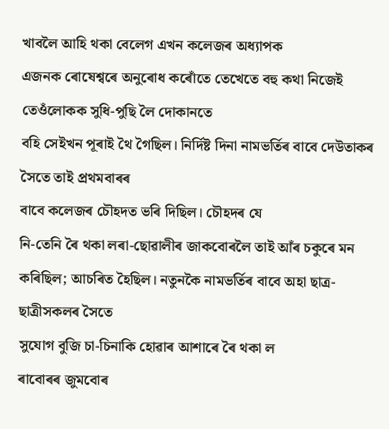খাবলৈ আহি থকা বেলেগ এখন কলেজৰ অধ্যাপক
এজনক ৰোষেশ্বৰে অনুৰোধ কৰোঁতে তেখেতে বহু কথা নিজেই তেওঁলোকক সুধি-পুছি লৈ দোকানতে
বহি সেইখন পূৰাই থৈ গৈছিল। নিৰ্দিষ্ট দিনা নামভৰ্তিৰ বাবে দেউতাকৰ সৈতে তাই প্ৰথমবাৰৰ
বাবে কলেজৰ চৌহদত ভৰি দিছিল। চৌহদৰ যে
নি-তেনি ৰৈ থকা লৰা-ছোৱালীৰ জাকবোৰলৈ তাই আঁৰ চকুৰে মন কৰিছিল; আচৰিত হৈছিল। নতুনকৈ নামভৰ্তিৰ বাবে অহা ছাত্ৰ-ছাত্ৰীসকলৰ সৈতে
সুযোগ বুজি চা-চিনাকি হোৱাৰ আশাৰে ৰৈ থকা ল
ৰাবোৰৰ জুমবোৰ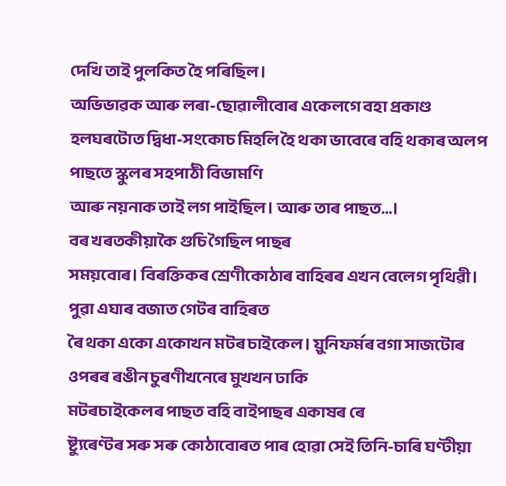দেখি তাই পুলকিত হৈ পৰিছিল।
অভিভাৱক আৰু লৰা-ছোৱালীবোৰ একেলগে বহা প্ৰকাণ্ড
হলঘৰটোত দ্বিধা-সংকোচ মিহলি হৈ থকা ভাবেৰে বহি থকাৰ অলপ পাছতে স্কুলৰ সহপাঠী বিভামণি
আৰু নয়নাক তাই লগ পাইছিল। আৰু তাৰ পাছত…।
বৰ খৰতকীয়াকৈ গুচি গৈছিল পাছৰ
সময়বোৰ। বিৰক্তিকৰ শ্ৰেণীকোঠাৰ বাহিৰৰ এখন বেলেগ পৃথিৱী। পুৱা এঘাৰ বজাত গেটৰ বাহিৰত
ৰৈ থকা একো একোখন মটৰ চাইকেল। য়ুনিফৰ্মৰ বগা সাজটোৰ ওপৰৰ ৰঙীন চুৰণীখনেৰে মুখখন ঢাকি
মটৰচাইকেলৰ পাছত বহি বাইপাছৰ একাষৰ ৰে
ষ্ট্যুৰেণ্টৰ সৰু সৰু কোঠাবোৰত পাৰ হোৱা সেই তিনি-চাৰি ঘণ্টীয়া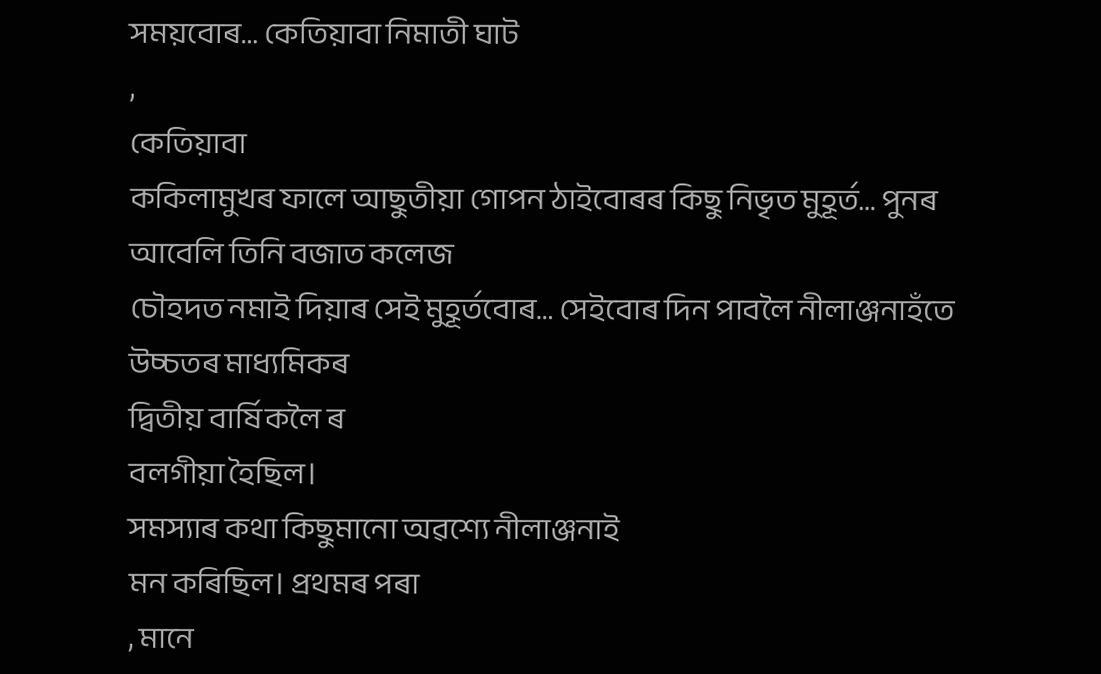সময়বোৰ… কেতিয়াবা নিমাতী ঘাট
,
কেতিয়াবা
ককিলামুখৰ ফালে আছুতীয়া গোপন ঠাইবোৰৰ কিছু নিভৃত মুহূৰ্ত… পুনৰ আবেলি তিনি বজাত কলেজ
চৌহদত নমাই দিয়াৰ সেই মুহূৰ্তবোৰ… সেইবোৰ দিন পাবলৈ নীলাঞ্জনাহঁতে উচ্চতৰ মাধ্যমিকৰ
দ্বিতীয় বাৰ্ষিকলৈ ৰ
বলগীয়া হৈছিল।
সমস্যাৰ কথা কিছুমানো অৱশ্যে নীলাঞ্জনাই
মন কৰিছিল। প্ৰথমৰ পৰা
, মানে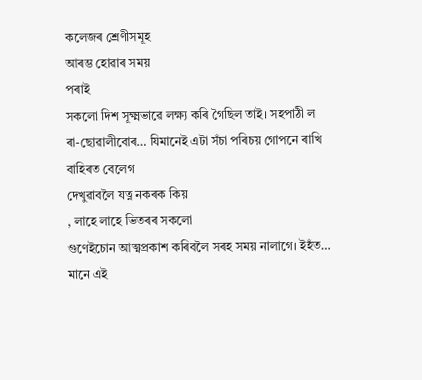কলেজৰ শ্ৰেণীসমূহ
আৰম্ভ হোৱাৰ সময়
পৰাই
সকলো দিশ সূক্ষ্মভাৱে লক্ষ্য কৰি গৈছিল তাই। সহপাঠী ল
ৰা-ছোৱালীবোৰ… যিমানেই এটা সঁচা পৰিচয় গোপনে ৰাখি বাহিৰত বেলেগ
দেখুৱাবলৈ যত্ন নকৰক কিয়
, লাহে লাহে ভিতৰৰ সকলো
গুণেইচোন আত্মপ্ৰকাশ কৰিবলৈ সৰহ সময় নালাগে। ইহঁত… মানে এই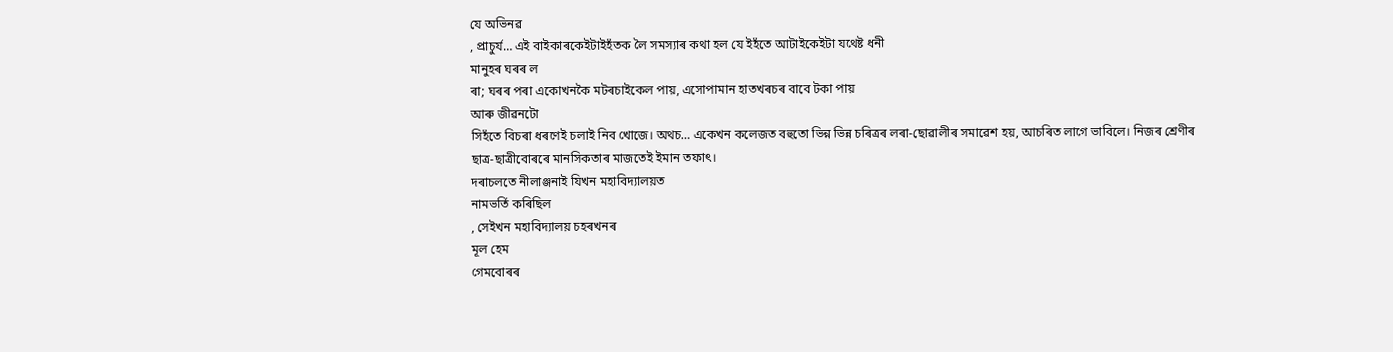যে অভিনৱ
, প্ৰাচুৰ্য… এই বাইকাৰকেইটাইহঁতক লৈ সমস্যাৰ কথা হল যে ইহঁতে‍ আটাইকেইটা যথেষ্ট ধনী
মানুহৰ ঘৰৰ ল
ৰা; ঘৰৰ পৰা একোখনকৈ মটৰচাইকেল পায়, এসোপামান হাতখৰচৰ বাবে টকা পায়
আৰু জীৱনটো
সিহঁতে‍ বিচৰা ধৰণেই চলাই নিব খোজে। অথচ… একেখন কলেজত বহুতো ভিন্ন ভিন্ন চৰিত্ৰৰ লৰা-ছোৱালীৰ সমাৱেশ হয়, আচৰিত লাগে ভাবিলে। নিজৰ শ্ৰেণীৰ
ছাত্ৰ-ছাত্ৰীবোৰৰে মানসিকতাৰ মাজতেই ইমান তফাৎ।
দৰাচলতে নীলাঞ্জনাই যিখন মহাবিদ্যালয়ত
নামভৰ্তি কৰিছিল
, সেইখন মহাবিদ্যালয় চহৰখনৰ
মূল হেম
গেমবোৰৰ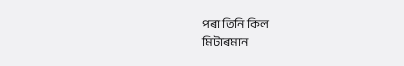পৰা তিনি কিল
মিটাৰমান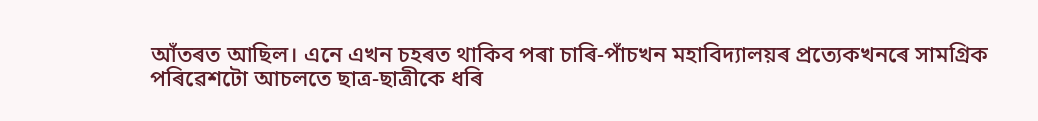আঁতৰত আছিল। এনে এখন চহৰত থাকিব পৰা চাৰি-পাঁচখন মহাবিদ্যালয়ৰ প্ৰত্যেকখনৰে সামগ্ৰিক
পৰিৱেশটো আচলতে ছাত্ৰ-ছাত্ৰীকে ধৰি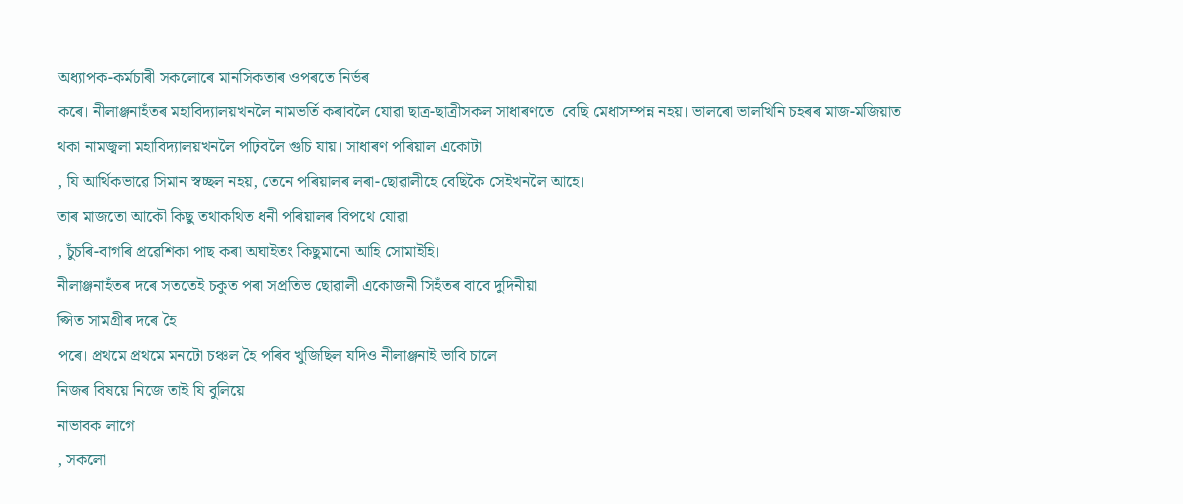অধ্যাপক-কৰ্মচাৰী সকলোৰে মানসিকতাৰ ওপৰতে নিৰ্ভৰ
কৰে। নীলাঞ্জনাহঁতৰ মহাবিদ্যালয়খনলৈ নামভৰ্তি কৰাবলৈ যোৱা ছাত্ৰ-ছাত্ৰীসকল সাধাৰণতে  বেছি মেধাসম্পন্ন নহয়। ভালৰো ভালখিনি চহৰৰ মাজ-মজিয়াত
থকা নামজ্বলা মহাবিদ্যালয়খনলৈ পঢ়িবলৈ গুচি যায়। সাধাৰণ পৰিয়াল একোটা
, যি আৰ্থিকভাৱে সিমান স্বচ্ছল নহয়, তেনে পৰিয়ালৰ লৰা-ছোৱালীহে বেছিকৈ সেইখনলৈ আহে।
তাৰ মাজতো আকৌ কিছু তথাকথিত ধনী পৰিয়ালৰ বিপথে যোৱা
, চুঁচৰি-বাগৰি প্ৰৱেশিকা পাছ কৰা অঘাইতং কিছুমানো আহি সোমাইহি।
নীলাঞ্জনাহঁতৰ দৰে সততেই চকুত পৰা সপ্ৰতিভ ছোৱালী একোজনী সিহঁতৰ বাবে দুদিনীয়া
প্সিত সামগ্ৰীৰ দৰে হৈ
পৰে। প্ৰথমে প্ৰথমে মনটো চঞ্চল হৈ পৰিব খুজিছিল যদিও নীলাঞ্জনাই ভাবি চালে
নিজৰ বিষয়ে নিজে তাই যি বুলিয়ে
নাভাবক লাগে
, সকলো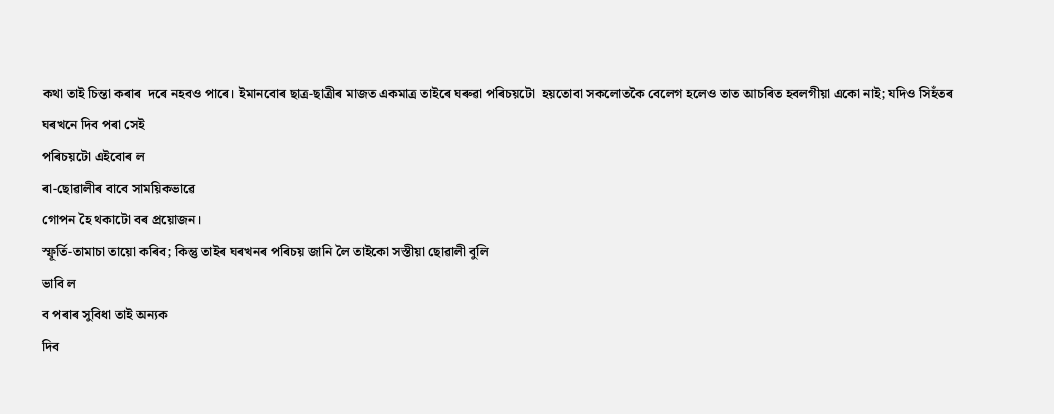কথা তাই চিন্তা কৰাৰ  দৰে নহবও পাৰে। ইমানবোৰ ছাত্ৰ-ছাত্ৰীৰ মাজত একমাত্ৰ তাইৰে ঘৰুৱা পৰিচয়টো  হয়তোবা সকলোতকৈ বেলেগ হলেও তাত আচৰিত হবলগীয়া একো নাই; যদিও সিহঁতৰ ঘৰখনে দিব পৰা সেই
পৰিচয়টো এইবোৰ ল
ৰা-ছোৱালীৰ বাবে সাময়িকভাৱে
গোপন হৈ থকাটো বৰ প্ৰয়োজন।
স্ফূৰ্তি-তামাচা তায়ো কৰিব; কিন্তু তাইৰ ঘৰখনৰ পৰিচয় জানি লৈ তাইকো সস্তীয়া ছোৱালী বুলি
ভাবি ল
ব পৰাৰ সুবিধা তাই অন্যক
দিব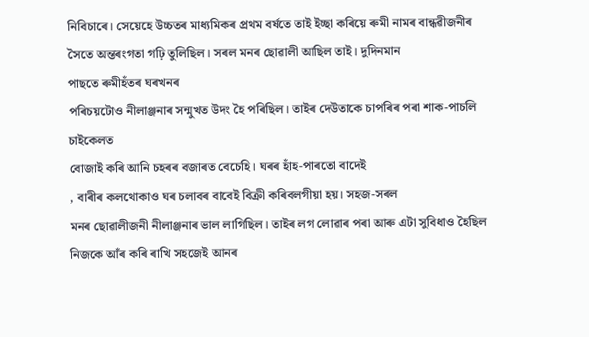নিবিচাৰে। সেয়েহে উচ্চতৰ মাধ্যমিকৰ প্ৰথম বৰ্ষতে তাই ইচ্ছা কৰিয়ে ৰুমী নামৰ বান্ধৱীজনীৰ
সৈতে অন্তৰংগতা গঢ়ি তুলিছিল। সৰল মনৰ ছোৱালী আছিল তাই। দুদিনমান
পাছতে ৰুমীহঁতৰ ঘৰখনৰ
পৰিচয়টোও নীলাঞ্জনাৰ সন্মুখত উদং হৈ পৰিছিল। তাইৰ দেউতাকে চাপৰিৰ পৰা শাক-পাচলি চাইকেলত
বোজাই কৰি আনি চহৰৰ বজাৰত বেচেহি। ঘৰৰ হাঁহ-পাৰতো বাদেই
, বাৰীৰ কলথোকাও ঘৰ চলাবৰ বাবেই বিক্ৰী কৰিবলগীয়া হয়। সহজ-সৰল
মনৰ ছোৱালীজনী নীলাঞ্জনাৰ ভাল লাগিছিল। তাইৰ লগ লোৱাৰ পৰা আৰু এটা সুবিধাও হৈছিল
নিজকে আঁৰ কৰি ৰাখি সহজেই আনৰ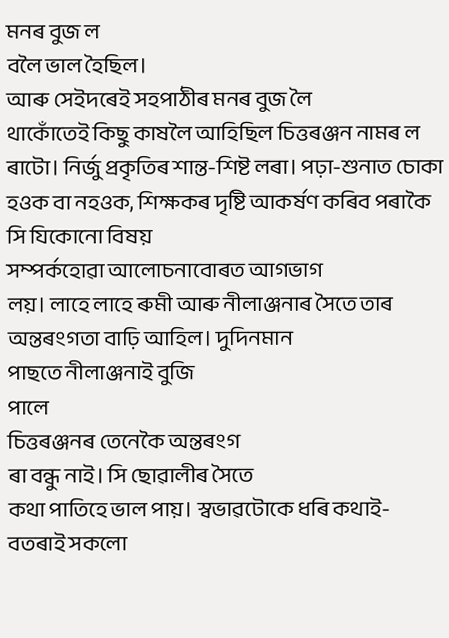মনৰ বুজ ল
বলৈ ভাল হৈছিল।
আৰু সেইদৰেই সহপাঠীৰ মনৰ বুজ লৈ
থাকোঁতেই কিছু কাষলৈ আহিছিল চিত্তৰঞ্জন নামৰ ল
ৰাটো। নিৰ্জু প্ৰকৃতিৰ শান্ত-শিষ্ট লৰা। পঢ়া-শুনাত চোকা হওক বা নহওক, শিক্ষকৰ দৃষ্টি আকৰ্ষণ কৰিব পৰাকৈ
সি যিকোনো বিষয়
সম্পৰ্কহোৱা আলোচনাবোৰত আগভাগ
লয়। লাহে লাহে ৰুমী আৰু নীলাঞ্জনাৰ সৈতে তাৰ অন্তৰংগতা বাঢ়ি আহিল। দুদিনমান
পাছতে নীলাঞ্জনাই বুজি
পালে
চিত্তৰঞ্জনৰ তেনেকৈ অন্তৰংগ
ৰা বন্ধু নাই। সি ছোৱালীৰ সৈতে
কথা পাতিহে ভাল পায়। স্বভাৱটোকে ধৰি কথাই-বতৰাই সকলো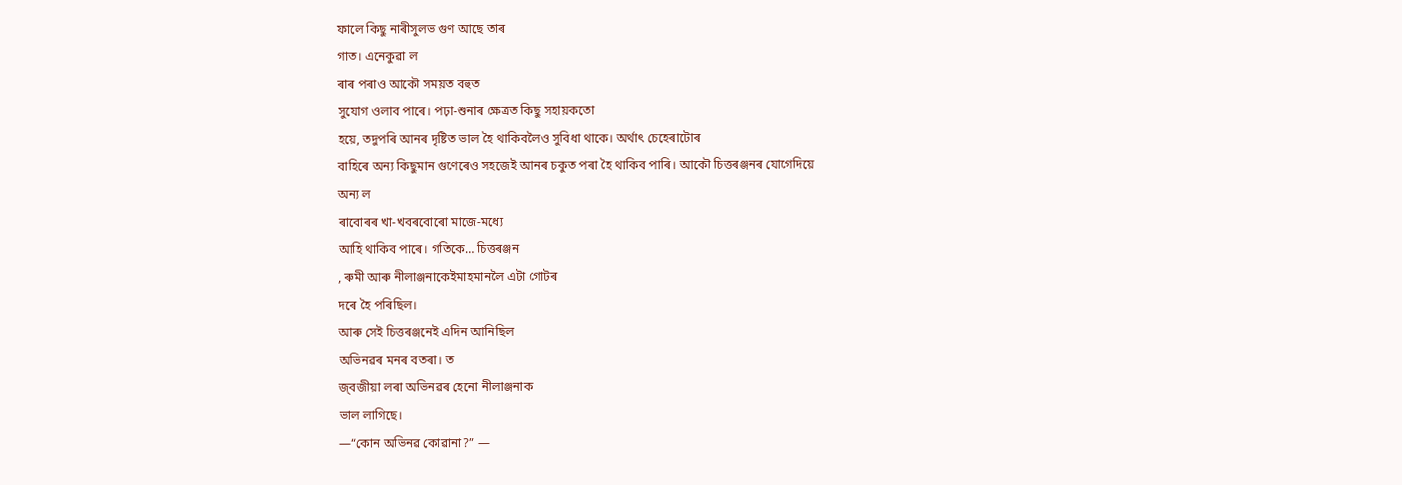ফালে কিছু নাৰীসুলভ গুণ আছে তাৰ
গাত। এনেকুৱা ল
ৰাৰ পৰাও আকৌ সময়ত বহুত
সুযোগ ওলাব পাৰে। পঢ়া-শুনাৰ ক্ষেত্ৰত কিছু সহায়কতো
হয়ে, তদুপৰি আনৰ দৃষ্টিত ভাল হৈ থাকিবলৈও সুবিধা থাকে। অৰ্থাৎ চেহেৰাটোৰ
বাহিৰে অন্য কিছুমান গুণেৰেও সহজেই আনৰ চকুত পৰা হৈ থাকিব পাৰি। আকৌ চিত্তৰঞ্জনৰ যোগেদিয়ে
অন্য ল
ৰাবোৰৰ খা-খবৰবোৰো মাজে-মধ্যে
আহি থাকিব পাৰে। গতিকে… চিত্তৰঞ্জন
, ৰুমী আৰু নীলাঞ্জনাকেইমাহমানলৈ এটা গোটৰ
দৰে হৈ পৰিছিল।
আৰু সেই চিত্তৰঞ্জনেই এদিন আনিছিল
অভিনৱৰ মনৰ বতৰা। ত
জ্‌বজীয়া লৰা অভিনৱৰ হেনো নীলাঞ্জনাক
ভাল লাগিছে।
—“কোন অভিনৱ কোৱানা?” —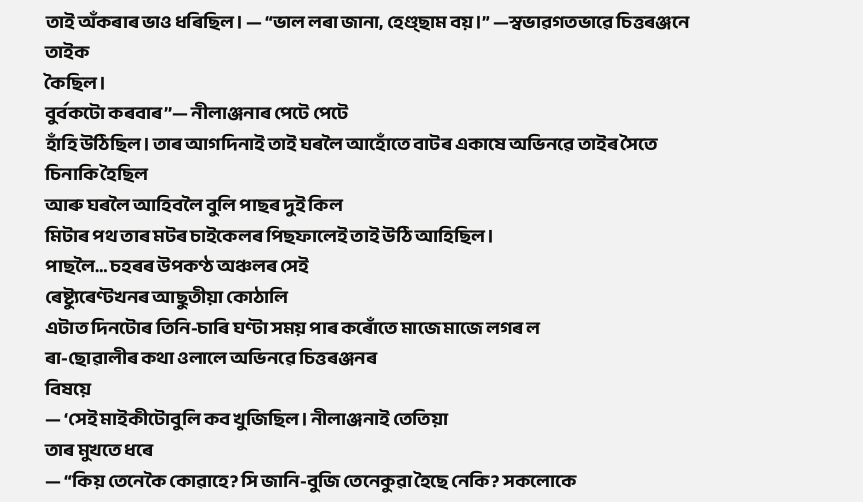তাই অঁকৰাৰ ভাও ধৰিছিল। — “ভাল লৰা জানা, হেণ্ড্‌ছাম বয়।” —স্বভাৱগতভাৱে চিত্তৰঞ্জনে তাইক
কৈছিল।
বুৰ্বকটো কৰবাৰ’’— নীলাঞ্জনাৰ পেটে পেটে
হাঁহি উঠিছিল। তাৰ আগদিনাই তাই ঘৰলৈ আহোঁতে বাটৰ একাষে অভিনৱে তাইৰ সৈতে চিনাকি হৈছিল
আৰু ঘৰলৈ আহিবলৈ বুলি পাছৰ দুই কিল
মিটাৰ পথ তাৰ মটৰ চাইকেলৰ পিছফালেই তাই উঠি আহিছিল।
পাছলৈ… চহৰৰ উপকণ্ঠ অঞ্চলৰ সেই
ৰেষ্ট্যুৰেণ্টখনৰ আছুতীয়া কোঠালি
এটাত দিনটোৰ তিনি-চাৰি ঘণ্টা সময় পাৰ কৰোঁতে মাজে মাজে লগৰ ল
ৰা-ছোৱালীৰ কথা ওলালে অভিনৱে চিত্তৰঞ্জনৰ
বিষয়ে
— ‘সেই মাইকীটোবুলি কব খুজিছিল। নীলাঞ্জনাই তেতিয়া
তাৰ মুখতে ধৰে
— “কিয় তেনেকৈ কোৱাহে? সি জানি-বুজি তেনেকুৱা হৈছে নেকি? সকলোকে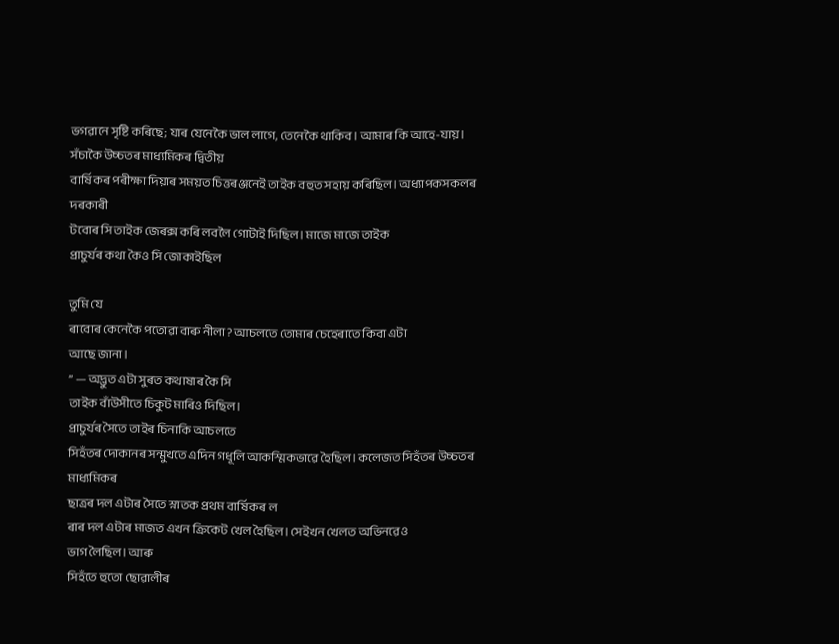ভগৱানে‍ সৃষ্টি কৰিছে; যাৰ যেনেকৈ ভাল লাগে, তেনেকৈ থাকিব। আমাৰ কি আহে-যায়।
সঁচাকৈ উচ্চতৰ মাধ্যমিকৰ দ্বিতীয়
বাৰ্ষিকৰ পৰীক্ষা দিয়াৰ সময়ত চিত্তৰঞ্জনেই তাইক বহুত সহায় কৰিছিল। অধ্যাপকসকলৰ দৰকাৰী
টবোৰ সি তাইক জেৰক্স কৰি লবলৈ গোটাই দিছিল। মাজে মাজে তাইক
প্ৰাচুৰ্যৰ কথা কৈও সি জোকাইছিল

তুমি যে
ৰাবোৰ কেনেকৈ পতোৱা বাৰু নীলা? আচলতে তোমাৰ চেহেৰাতে কিবা এটা
আছে জানা।
” — অদ্ভুত এটা সুৰত কথাষাৰ কৈ সি
তাইক বাঁউসীতে চিকুট মাৰিও দিছিল।
প্ৰাচুৰ্যৰ সৈতে তাইৰ চিনাকি আচলতে
সিহঁতৰ দোকানৰ সন্মুখতে এদিন গধূলি আকস্মিকভাৱে হৈছিল। কলেজত সিহঁতৰ উচ্চতৰ মাধ্যমিকৰ
ছাত্ৰৰ দল এটাৰ সৈতে স্নাতক প্ৰথম বাৰ্ষিকৰ ল
ৰাৰ দল এটাৰ মাজত এখন ক্ৰিকেট খেল হৈছিল। সেইখন খেলত অভিনৱেও
ভাগ লৈছিল। আৰু
সিহঁতে‍ হুতো ছোৱালীৰ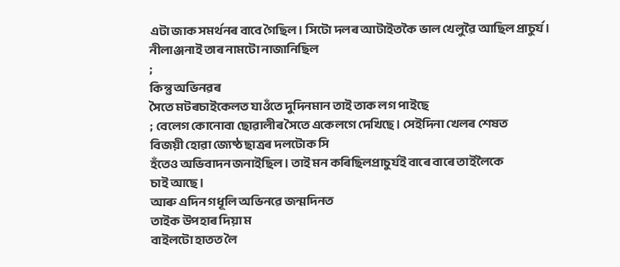এটা জাক সমৰ্থনৰ বাবে গৈছিল। সিটো দলৰ আটাইতকৈ ভাল খেলুৱৈ আছিল প্ৰাচুৰ্য।
নীলাঞ্জনাই তাৰ নামটো নাজানিছিল
;
কিন্তু অভিনৱৰ
সৈতে মটৰচাইকেলত যাওঁতে দুদিনমান তাই তাক লগ পাইছে
; বেলেগ কোনোবা ছোৱালীৰ সৈতে একেলগে দেখিছে। সেইদিনা খেলৰ শেষত
বিজয়ী হোৱা জ্যেষ্ঠ ছাত্ৰৰ দলটোক সি
হঁতেও অভিবাদন জনাইছিল। তাই মন কৰিছিলপ্ৰাচুৰ্যই বাৰে বাৰে তাইলৈকে
চাই আছে।
আৰু এদিন গধূলি অভিনৱে জন্মদিনত
তাইক উপহাৰ দিয়া ম
বাইলটো হাতত লৈ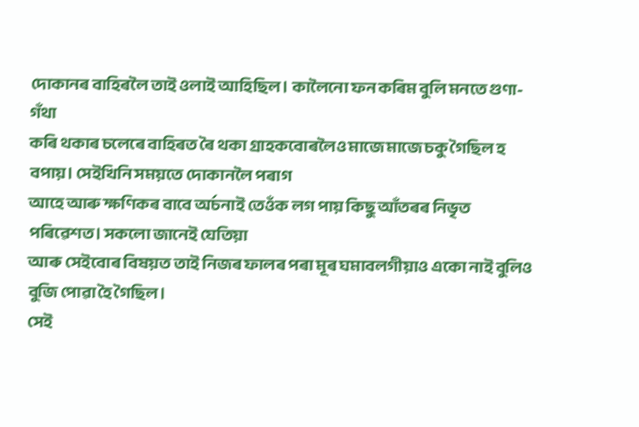দোকানৰ বাহিৰলৈ তাই ওলাই আহিছিল। কালৈনো ফন কৰিম বুলি মনতে গুণা-গঁথা
কৰি থকাৰ চলেৰে বাহিৰত ৰৈ থকা গ্ৰাহকবোৰলৈও মাজে মাজে চকু গৈছিল হ
বপায়। সেইখিনি সময়তে দোকানলৈ পৰাগ
আহে আৰু ক্ষণিকৰ বাবে অৰ্চনাই তেওঁক লগ পায় কিছু আঁতৰৰ নিভৃত পৰিৱেশত। সকলো জানেই যেতিয়া
আৰু সেইবোৰ বিষয়ত তাই নিজৰ ফালৰ পৰা মূৰ ঘমাবলগীয়াও একো নাই বুলিও বুজি পোৱা হৈ গৈছিল।
সেই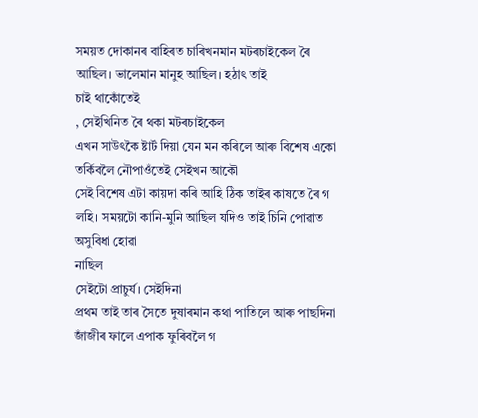সময়ত দোকানৰ বাহিৰত চাৰিখনমান মটৰচাইকেল ৰৈ আছিল। ভালেমান মানুহ আছিল। হঠাৎ তাই
চাই থাকোঁতেই
, সেইখিনিত ৰৈ থকা মটৰচাইকেল
এখন সাউৎকৈ ষ্টাৰ্ট দিয়া যেন মন কৰিলে আৰু বিশেষ একো তৰ্কিবলৈ নৌপাওঁতেই সেইখন আকৌ
সেই বিশেষ এটা কায়দা কৰি আহি ঠিক তাইৰ কাষতে ৰৈ গ
লহি। সময়টো কানি-মুনি আছিল যদিও তাই চিনি পোৱাত অসুবিধা হোৱা
নাছিল
সেইটো প্ৰাচুৰ্য। সেইদিনা
প্ৰথম তাই তাৰ সৈতে দুষাৰমান কথা পাতিলে আৰু পাছদিনা জাঁজীৰ ফালে এপাক ফুৰিবলৈ গ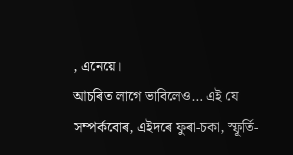, এনেয়ে।
আচৰিত লাগে ভাবিলেও… এই যে সম্পৰ্কবোৰ, এইদৰে ফুৰা-চকা, স্ফূৰ্তি-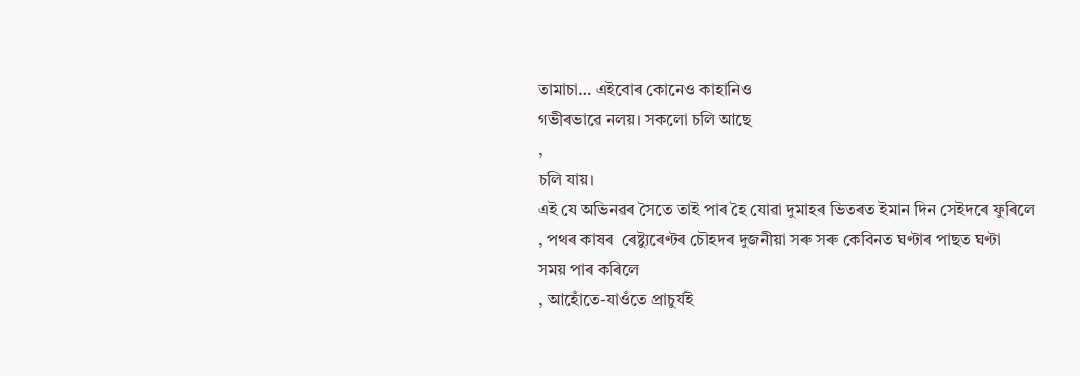তামাচা… এইবোৰ কোনেও কাহানিও
গভীৰভাৱে নলয়। সকলো চলি আছে
,
চলি যায়।
এই যে অভিনৱৰ সৈতে তাই পাৰ হৈ যোৱা দুমাহৰ ভিতৰত ইমান দিন সেইদৰে ফুৰিলে
, পথৰ কাষৰ  ৰেষ্ট্যুৰেণ্টৰ চৌহদৰ দুজনীয়া সৰু সৰু কেবিনত ঘণ্টাৰ পাছত ঘণ্টা
সময় পাৰ কৰিলে
, আহোঁতে-যাওঁতে প্ৰাচুৰ্যই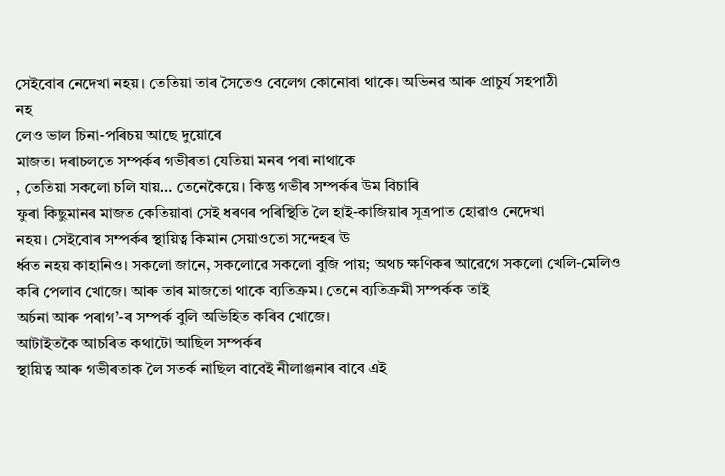সেইবোৰ নেদেখা নহয়। তেতিয়া তাৰ সৈতেও বেলেগ কোনোবা থাকে। অভিনৱ আৰু প্ৰাচুৰ্য সহপাঠী
নহ
লেও ভাল চিনা-পৰিচয় আছে দুয়োৰে
মাজত। দৰাচলতে সম্পৰ্কৰ গভীৰতা যেতিয়া মনৰ পৰা নাথাকে
, তেতিয়া সকলো চলি যায়… তেনেকৈয়ে। কিন্তু গভীৰ সম্পৰ্কৰ উম বিচাৰি
ফুৰা কিছুমানৰ মাজত কেতিয়াবা সেই ধৰণৰ পৰিস্থিতি লৈ হাই-কাজিয়াৰ সূত্ৰপাত হোৱাও নেদেখা
নহয়। সেইবোৰ সম্পৰ্কৰ স্থায়িত্ব কিমান সেয়াওতো সন্দেহৰ ঊ
ৰ্ধ্বত নহয় কাহানিও। সকলো জানে, সকলোৱে সকলো বুজি পায়; অথচ ক্ষণিকৰ আৱেগে সকলো খেলি-মেলিও
কৰি পেলাব খোজে। আৰু তাৰ মাজতো থাকে ব্যতিক্ৰম। তেনে ব্যতিক্ৰমী সম্পৰ্কক তাই
অৰ্চনা আৰু পৰাগ’-ৰ সম্পৰ্ক বুলি অভিহিত কৰিব খোজে।
আটাইতকৈ আচৰিত কথাটো আছিল সম্পৰ্কৰ
স্থায়িত্ব আৰু গভীৰতাক লৈ সতৰ্ক নাছিল বাবেই নীলাঞ্জনাৰ বাবে এই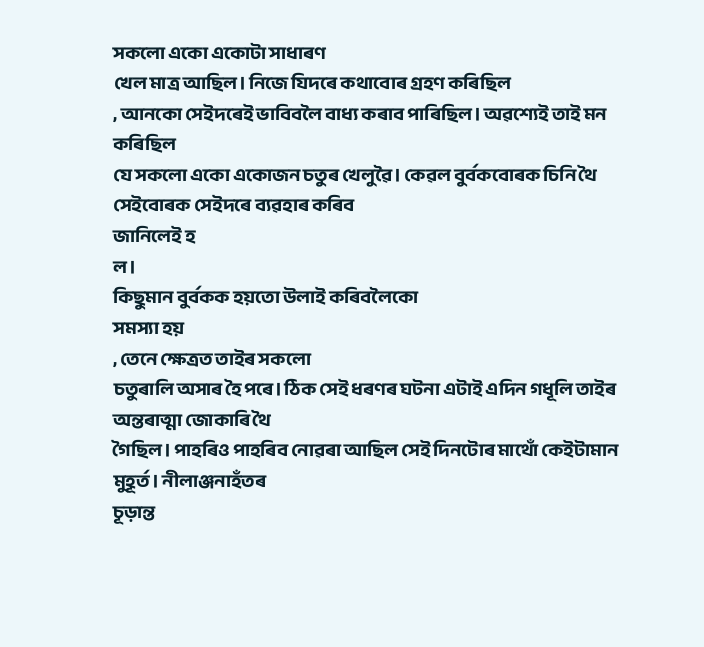সকলো একো একোটা সাধাৰণ
খেল মাত্ৰ আছিল। নিজে যিদৰে কথাবোৰ গ্ৰহণ কৰিছিল
, আনকো সেইদৰেই ভাবিবলৈ বাধ্য কৰাব পাৰিছিল। অৱশ্যেই তাই মন কৰিছিল
যে সকলো একো একোজন চতুৰ খেলুৱৈ। কেৱল বুৰ্বকবোৰক চিনি থৈ সেইবোৰক সেইদৰে ব্যৱহাৰ কৰিব
জানিলেই হ
ল।
কিছুমান বুৰ্বকক হয়তো উলাই কৰিবলৈকো
সমস্যা হয়
, তেনে ক্ষেত্ৰত তাইৰ সকলো
চতুৰালি অসাৰ হৈ পৰে। ঠিক সেই ধৰণৰ ঘটনা এটাই এদিন গধূলি তাইৰ অন্তৰাত্মা জোকাৰি থৈ
গৈছিল। পাহৰিও পাহৰিব নোৱৰা আছিল সেই দিনটোৰ মাথোঁ কেইটামান মুহূৰ্ত। নীলাঞ্জনাহঁতৰ
চূড়ান্ত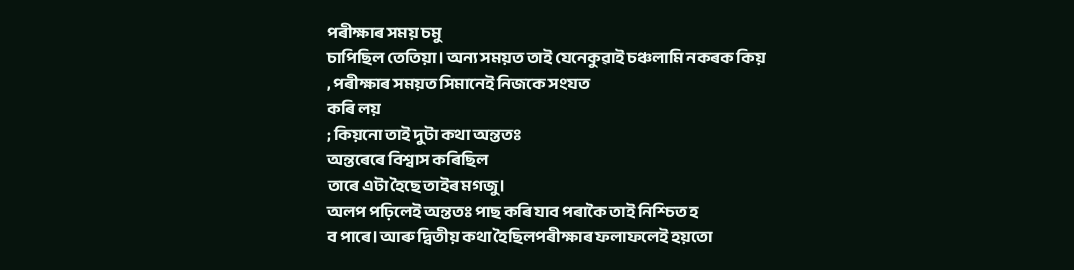পৰীক্ষাৰ সময় চমু
চাপিছিল তেতিয়া। অন্য সময়ত তাই যেনেকুৱাই চঞ্চলামি নকৰক কিয়
, পৰীক্ষাৰ সময়ত সিমানেই নিজকে সংযত
কৰি লয়
; কিয়নো তাই দুটা কথা অন্ততঃ
অন্তৰেৰে বিশ্বাস কৰিছিল
তাৰে এটা হৈছে তাইৰ মগজু।
অলপ পঢ়িলেই অন্ততঃ পাছ কৰি যাব পৰাকৈ তাই নিশ্চিত হ
ব পাৰে। আৰু দ্বিতীয় কথা হৈছিলপৰীক্ষাৰ ফলাফলেই হয়তো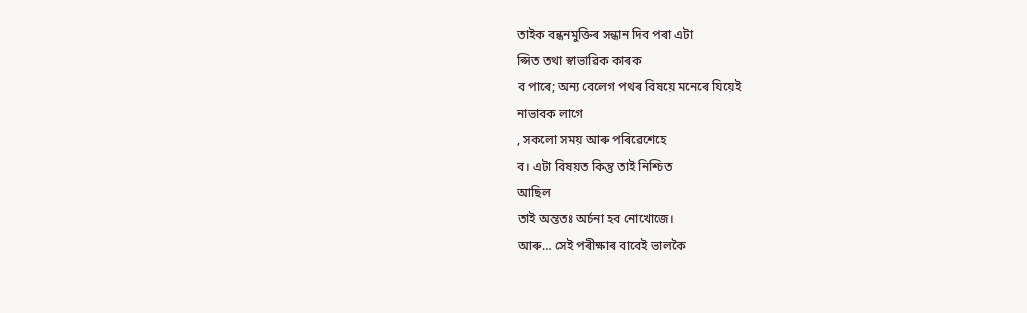তাইক বন্ধনমুক্তিৰ সন্ধান দিব পৰা এটা
প্সিত তথা স্বাভাৱিক কাৰক
ব পাৰে; অন্য বেলেগ পথৰ বিষয়ে মনেৰে যিয়েই
নাভাবক লাগে
, সকলো সময় আৰু পৰিৱেশেহে
ব। এটা বিষয়ত কিন্তু তাই নিশ্চিত
আছিল
তাই অন্ততঃ অৰ্চনা হব নোখোজে।
আৰু… সেই পৰীক্ষাৰ বাবেই ভালকৈ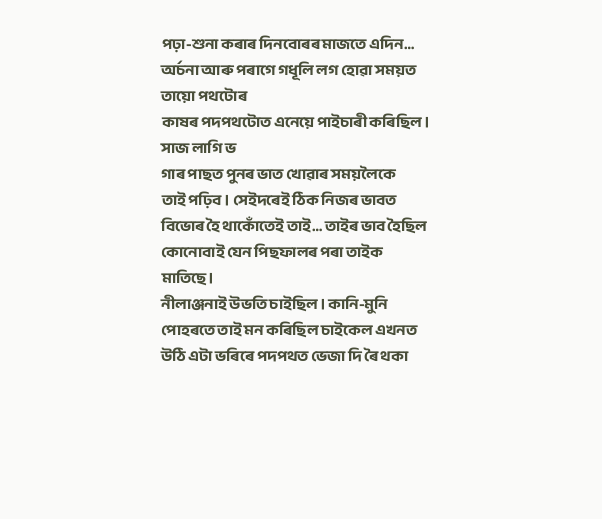পঢ়া-শুনা কৰাৰ দিনবোৰৰ মাজতে এদিন… অৰ্চনা আৰু পৰাগে গধূলি লগ হোৱা সময়ত তায়ো পথটোৰ
কাষৰ পদপথটোত এনেয়ে পাইচাৰী কৰিছিল। সাজ লাগি ভ
গাৰ পাছত পুনৰ ভাত খোৱাৰ সময়লৈকে
তাই পঢ়িব। সেইদৰেই ঠিক নিজৰ ভাবত বিভোৰ হৈ থাকোঁতেই তাই… তাইৰ ভাব হৈছিল
কোনোবাই যেন পিছফালৰ পৰা তাইক
মাতিছে।
নীলাঞ্জনাই উভতি চাইছিল। কানি-মুনি
পোহৰতে তাই মন কৰিছিল চাইকেল এখনত উঠি এটা ভৰিৰে পদপথত ভেজা দি ৰৈ থকা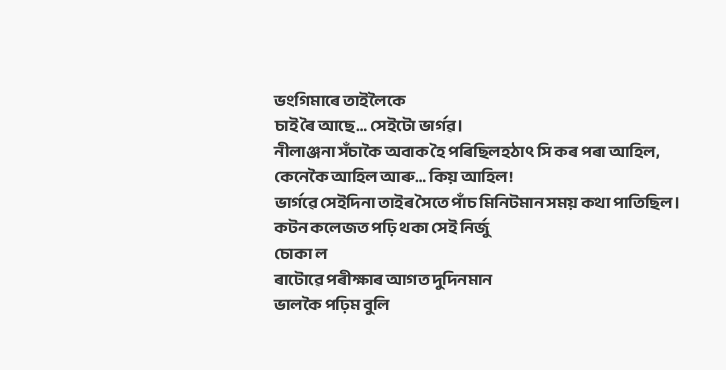ভংগিমাৰে তাইলৈকে
চাই ৰৈ আছে… সেইটো ভাৰ্গৱ।
নীলাঞ্জনা সঁচাকৈ অবাক হৈ পৰিছিলহঠাৎ সি কৰ পৰা আহিল, কেনেকৈ আহিল আৰু… কিয় আহিল!
ভাৰ্গৱে সেইদিনা তাইৰ সৈতে পাঁচ মিনিটমান সময় কথা পাতিছিল। কটন কলেজত পঢ়ি থকা সেই নিৰ্জু
চোকা ল
ৰাটোৱে পৰীক্ষাৰ আগত দুদিনমান
ভালকৈ পঢ়িম বুলি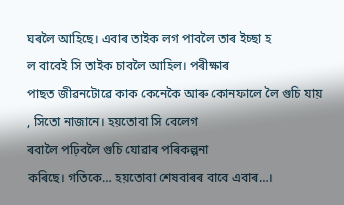ঘৰলৈ আহিছে। এবাৰ তাইক লগ পাবলৈ তাৰ ইচ্ছা হ
ল বাবেই সি তাইক চাবলৈ আহিল। পৰীক্ষাৰ
পাছত জীৱনটোৱে কাক কেনেকৈ আৰু কোনফালে লৈ গুচি যায়
, সিতো নাজানে। হয়তোবা সি বেলেগ
ৰবালৈ পঢ়িবলৈ গুচি যোৱাৰ পৰিকল্পনা
কৰিছে। গতিকে… হয়তোবা শেষবাৰৰ বাবে এবাৰ…।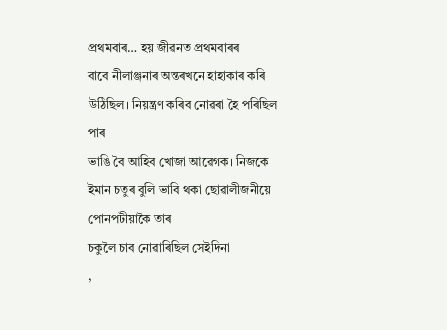প্ৰথমবাৰ… হয় জীৱনত প্ৰথমবাৰৰ
বাবে নীলাঞ্জনাৰ অন্তৰখনে হাহাকাৰ কৰি উঠিছিল। নিয়ন্ত্ৰণ কৰিব নোৱৰা হৈ পৰিছিল পাৰ
ভাঙি বৈ আহিব খোজা আৱেগক। নিজকে ইমান চতুৰ বুলি ভাবি থকা ছোৱালীজনীয়ে পোনপটীয়াকৈ তাৰ
চকুলৈ চাব নোৱাৰিছিল সেইদিনা
,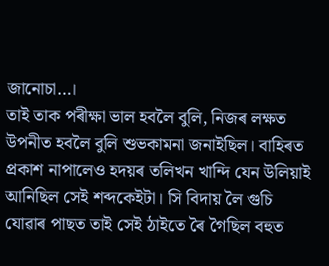জানোচা…।
তাই তাক পৰীক্ষা ভাল হবলৈ বুলি, নিজৰ লক্ষত উপনীত হবলৈ বুলি শুভকামনা জনাইছিল। বাহিৰত
প্ৰকাশ নাপালেও হদয়ৰ তলিখন খান্দি যেন উলিয়াই আনিছিল সেই শব্দকেইটা। সি বিদায় লৈ গুচি
যোৱাৰ পাছত তাই সেই ঠাইতে ৰৈ গৈছিল বহুত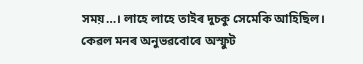সময়…। লাহে লাহে তাইৰ দুচকু সেমেকি আহিছিল।
কেৱল মনৰ অনুভৱবোৰে অস্ফুট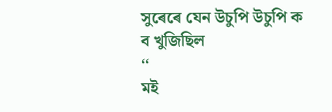সুৰেৰে যেন উচুপি উচুপি ক
ব খুজিছিল
‘‘
মই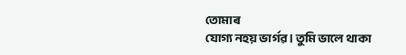তোমাৰ
যোগ্য নহয় ভাৰ্গৱ। তুমি ভালে থাকা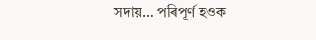সদায়… পৰিপূৰ্ণ হওক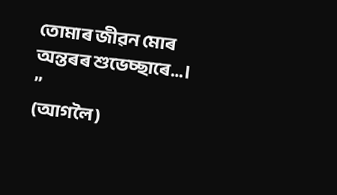তোমাৰ জীৱন মোৰ অন্তৰৰ শুভেচ্ছাৰে…।
’’
(আগলৈ‍)